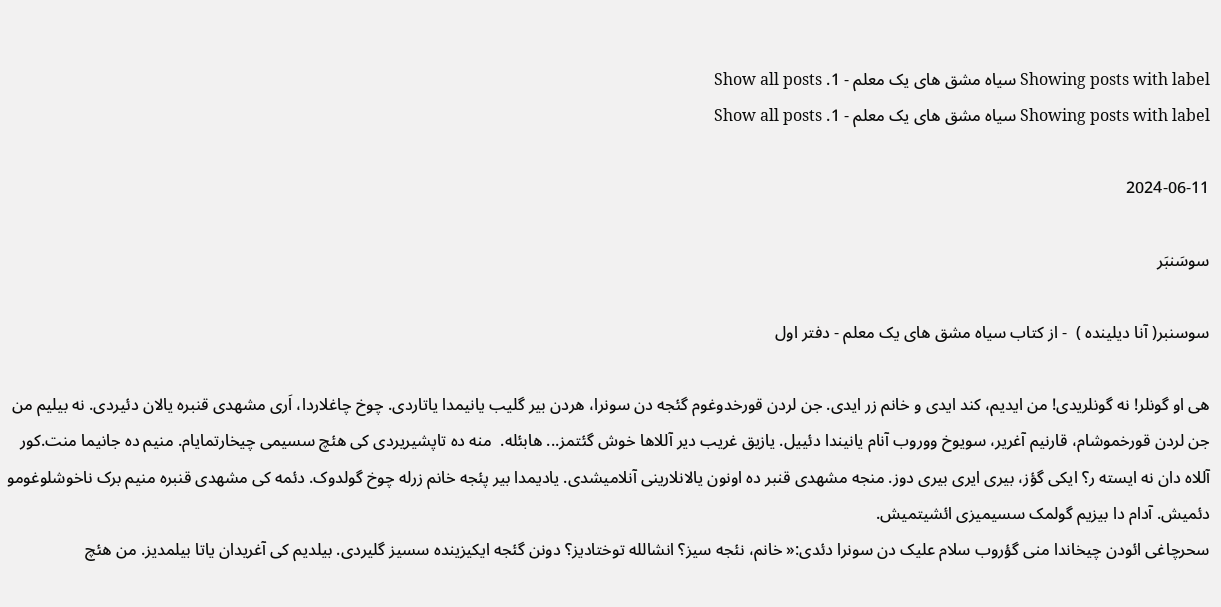Showing posts with label سیاه مشق های یک معلم - 1. Show all posts
Showing posts with label سیاه مشق های یک معلم - 1. Show all posts

2024-06-11

سوسَنبَر

سوسنبر( آنا دیلینده )  - از کتاب سیاه مشق های یک معلم - دفتر اول

هی او گونلر! نه گونلریدی! من ایدیم، کند ایدی و خانم زر ایدی. جن لردن قورخدوغوم گئجه دن سونرا، هردن بیر گلیب یانیمدا یاتاردی. چوخ چاغلاردا، اَری مشهدی قنبره یالان دئیردی. نه بیلیم من جن لردن قورخموشام، قارنیم آغریر، سویوخ ووروب آنام یانیندا دئییل. یازیق غریب دیر آللاها خوش گئتمز... هابئله.  منه ده تاپشیریردی کی هئچ سسیمی چیخارتمایام. منیم ده جانیما منت.کور آللاه دان نه ایسته ر؟ ایکی گؤز، بیری ایری بیری دوز. منجه مشهدی قنبر ده اونون یالانلارینی آنلامیشدی. یادیمدا بیر پئجه خانم زرله چوخ گولدوک. دئمه کی مشهدی قنبره منیم برک ناخوشلوغومو دئمیش. آدام دا بیزیم گولمک سسیمیزی ائشیتمیش.
سحرچاغی ائودن چیخاندا منی گؤروب سلام علیک دن سونرا دئدی:« خانم، نئجه سیز؟ انشالله توختادیز؟ دونن گئجه ایکیزینده سسیز گلیردی. بیلدیم کی آغریدان یاتا بیلمدیز. من هئچ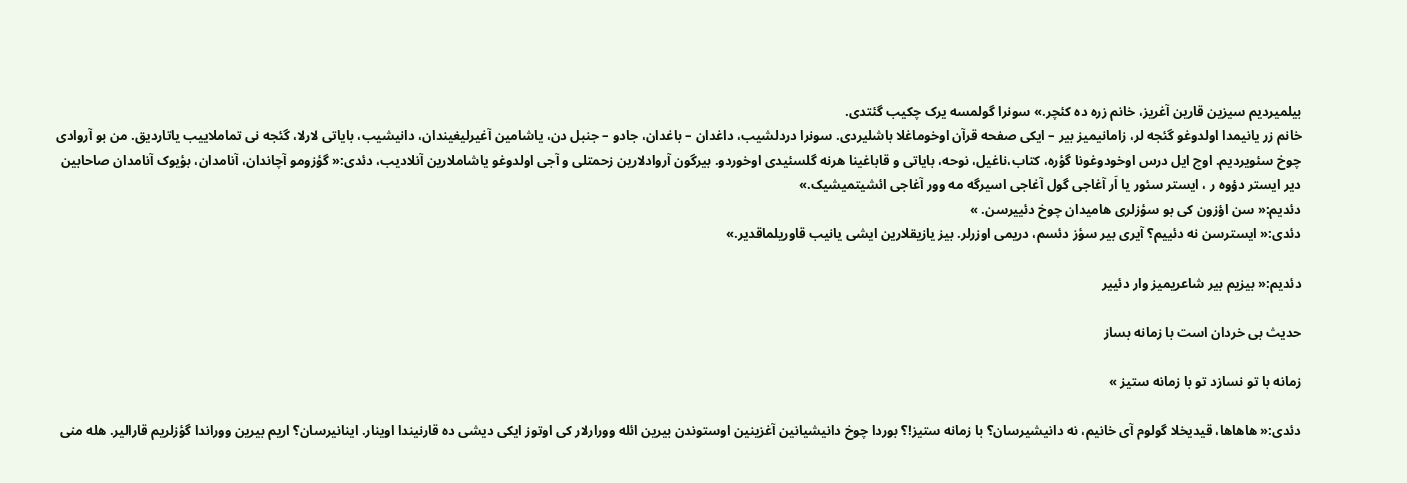بیلمیردیم سیزین قارین آغریز، خانم زره ده کئچر.» سونرا گولمسه یرک چکیب گئتدی.
خانم زر یانیمدا اولدوغو گئجه لر، زامانیمیز بیر – ایکی صفحه قرآن اوخوماغلا باشلیردی. سونرا دردلشیب، داغدان – باغدان، جادو – جنبل دن، یاشامین آغیرلیغیندان، دانیشیب، بایاتی لارلا، گئجه نی تماملاییب یاتاردیق. من بو آروادی چوخ سئویردیم. اوچ ایل درس اوخودوغونا گؤره، کتاب،ناغیل، نوحه، بایاتی و قاباغینا هرنه گلسئیدی اوخوردو. بیرگون آروادلارین زحمتلی و آجی اولدوغو یاشاملارین آنلادیب، دئدی:« گؤزومو آچاندان، آنامدان، بؤیوک آنامدان صاحابین دیر ایستر دؤوه ر ، ایستر سئور یا اَر آغاجی گول آغاجی اسیرگه مه وور آغاجی ائشیتمیشیک.»
دئدیم:« سن اؤزون کی بو سؤزلری هامیدان چوخ دئییرسن. »
دئدی:« ایسترسن نه دئییم؟ آیری بیر سؤز دئسم، دریمی اوزرلر. بیز یازیقلارین ایشی یانیب قاوریلماقدیر.»

دئدیم:« بیزیم بیر شاعریمیز وار دئییر

حدیث بی خردان است با زمانه بساز

زمانه با تو نسازد تو با زمانه ستیز »

دئدی:« هاهاها، قیدیخلا گولوم آی خانیم، نه دانیشیرسان؟ با زمانه ستیز!؟ بوردا چوخ دانیشیانین آغزینین اوستوندن بیرین ائله وورارلار کی اوتوز ایکی دیشی ده قارنیندا اوینار. اینانیرسان؟ اریم بیرین ووراندا گؤزلریم قارالیر. هله منی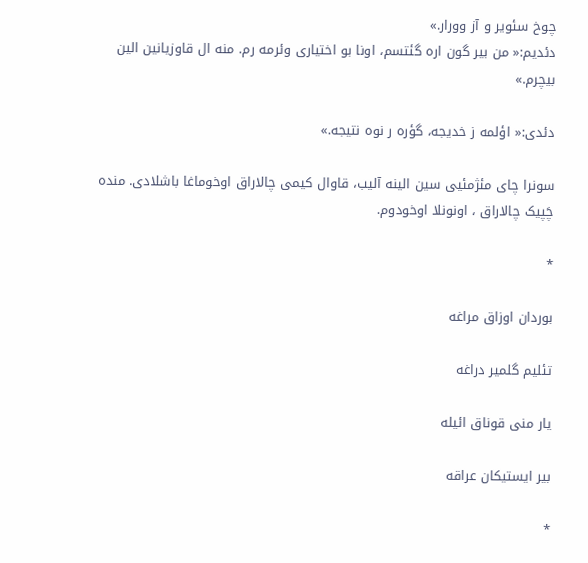چوخ سئویر و آز وورار.»
دئدیم:« من بیر گون اره گئتسم، اونا بو اختیاری وئرمه رم. منه ال قاوزیانین الین بیچرم.»

دئدی:« اؤلمه ز خدیجه، گؤره ر نوه نتیجه.»

سونرا چای مئژمئیی سین الینه آلیب، قاوال کیمی چالاراق اوخوماغا باشلادی. منده چَپیک چالاراق ، اونونلا اوخودوم.

*

بوردان اوزاق مراغه

تئلیم گلمیر دراغه

یار منی قوناق ائیله

بیر ایستیکان عراقه

*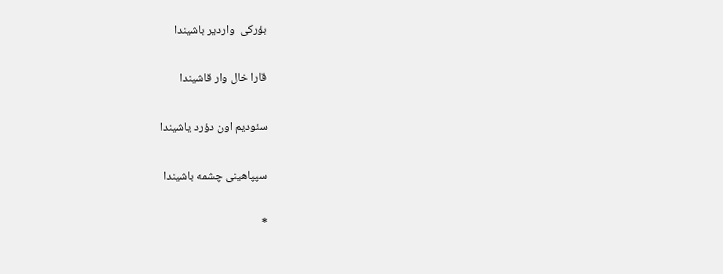بؤرکی  واردیر باشیندا

قارا خال وار قاشیندا

سئودیم اون دؤرد یاشیندا

سپپاهینی چشمه باشیندا

*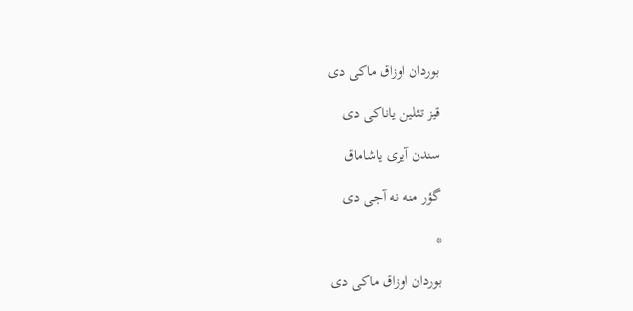بوردان اوزاق ماکی دی

قیز تئلین یاناکی دی

سندن آیری یاشاماق

گؤر منه نه آجی دی

*

بوردان اوزاق ماکی دی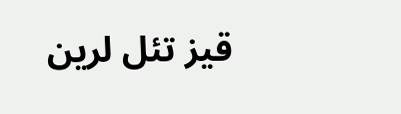قیز تئل لرین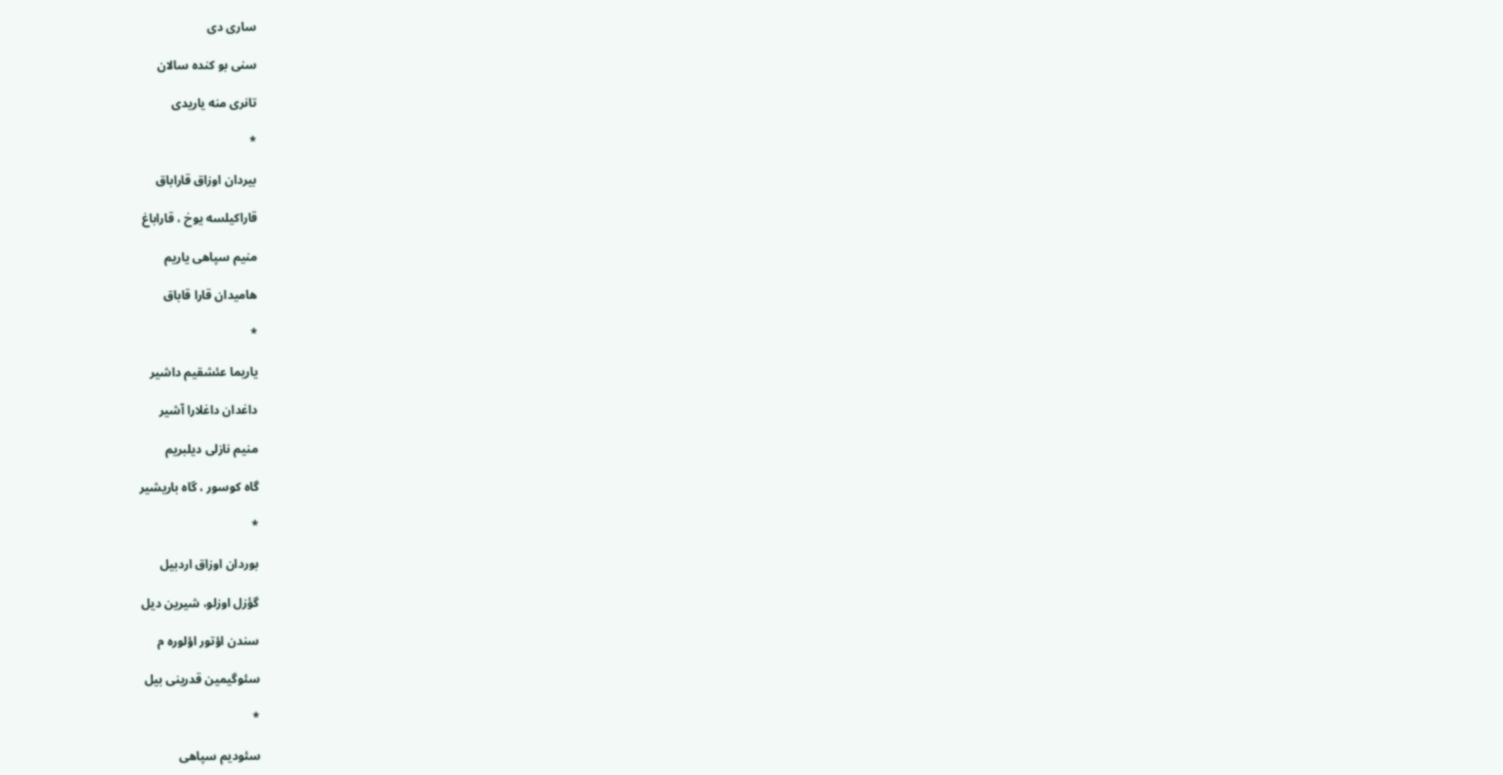ساری دی

سنی بو کنده سالان

تانری منه یاریدی

*

بیردان اوزاق قاراباق

قاراکیلسه یوخ ، قاراباغ

منیم سپاهی یاریم

هامیدان قارا قاباق

*

یاریما عئشقیم داشیر

داغدان داغلارا آشیر

منیم نازلی دیلبریم

گاه کوسور ، گاه باریشیر

*

بوردان اوزاق اردبیل

گؤزل اوزلو، شیرین دیل

سندن اؤتور اؤلوره م

سئوگیمین قدرینی بیل

*

سئودیم سپاهی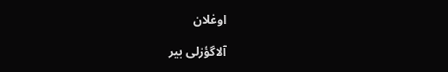اوغلان

آلاگؤزلی بیر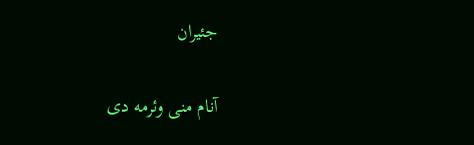جئیران

آنام منی وئرمه دی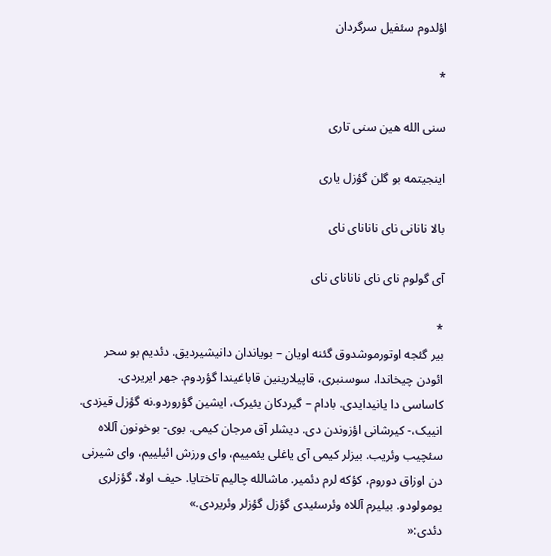اؤلدوم سئفیل سرگردان

*

سنی الله هین سنی تاری

اینجیتمه بو گلن گؤزل یاری

بالا نانانی نای نانانای نای

آی گولوم نای نای نانانای نای

*
بیر گئجه اوتورموشدوق گئنه اویان – بویاندان دانیشیردیق. دئدیم بو سحر ائودن چیخاندا، سوسنبری، قاپیلارینین قاباغیندا گؤردوم. جهر ایریردی. کاساسی دا یانیدایدی. بادام – گیردکان یئیرک، ایشین گؤروردو.نه گؤزل قیزدی. انییک،- کیرشانی اؤزوندن دی. دیشلر آق مرجان کیمی. بوی- بوخونون آللاه سئچیب وئریب. بیزلر کیمی آی یاغلی یئمییم، وای ورزش ائیلییم، وای شیرنی دن اوزاق دوروم، کؤکه لرم دئمیر. ماشالله چالیم تاختایا. حیف اولا، گؤزلری یومولودو. بیلیرم آللاه وئرسئیدی گؤزل گؤزلر وئریردی.»
دئدی:«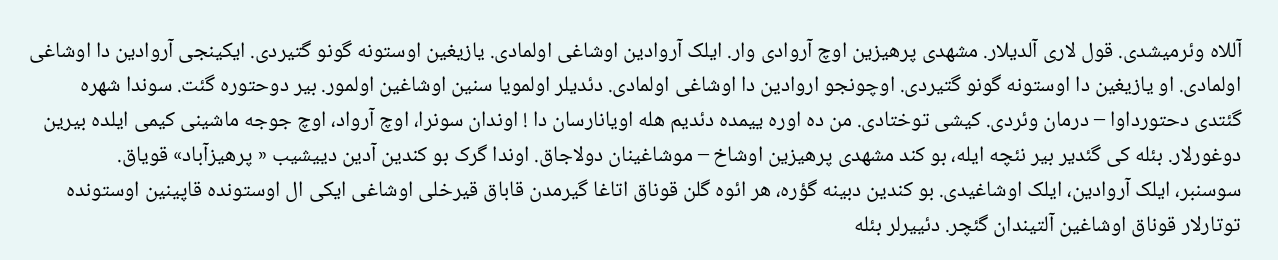آللاه وئرمیشدی. قول لاری آلدیلار. مشهدی پرهیزین اوچ آروادی وار. ایلک آروادین اوشاغی اولمادی. یازیغین اوستونه گونو گتیردی. ایکینجی آروادین دا اوشاغی اولمادی. او یازیغین دا اوستونه گونو گتیردی. اوچونجو اروادین دا اوشاغی اولمادی. دئدیلر اولمویا سنین اوشاغین اولمور. بیر دوحتوره گئت. سوندا شهره گئتدی دحتورداوا – درمان وئردی. کیشی توختادی. من ده اوره ییمده دئدیم هله اویانارسان دا ! اوندان سونرا، اوچ آرواد، اوچ جوجه ماشینی کیمی ایلده بیرین دوغورلار. بئله کی گئدیر بیر نئچه ایله، بو کند مشهدی پرهیزین اوشاخ – موشاغینان دولاجاق. اوندا گرک بو کندین آدین دییشیب « پرهیزآباد» قویاق.
سوسنبر، ایلک آروادین، ایلک اوشاغیدی. بو کندین دبینه گؤره، هر ائوه گلن قوناق اتاغا گیرمدن قاباق قیرخلی اوشاغی ایکی ال اوستونده قاپینین اوستونده توتارلار قوناق اوشاغین آلتیندان گئچر. دئییرلر بئله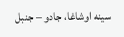سینه اوشاغا، جادو – جنبل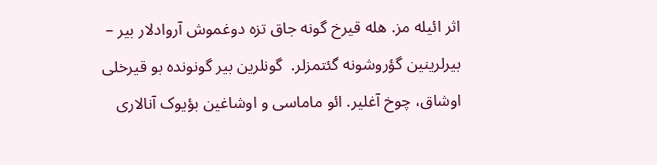اثر ائیله مز. هله قیرخ گونه جاق تزه دوغموش آروادلار بیر – بیرلرینین گؤروشونه گئتمزلر.  گونلرین بیر گونونده بو قیرخلی اوشاق، چوخ آغلیر. ائو ماماسی و اوشاغین بؤیوک آنالاری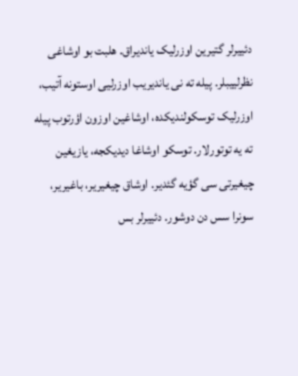دئییرلر گتیرین اوزرلیک یاندیراق. هلبت بو اوشاغی نظرلییبلر. پیله ته نی یاندیریب اوزرلیی اوستونه آتیب، اوزرلیک توسکولندیکده، اوشاغین اوزون اؤرتوب پیله ته یه توتورلار. توسکو اوشاغا دیدیکجه، یازیغین چیغیرتی سی گؤیه گئدیر. اوشاق چیغیریر، باغیریر، سونرا سس دن دوشور. دئییرلر بس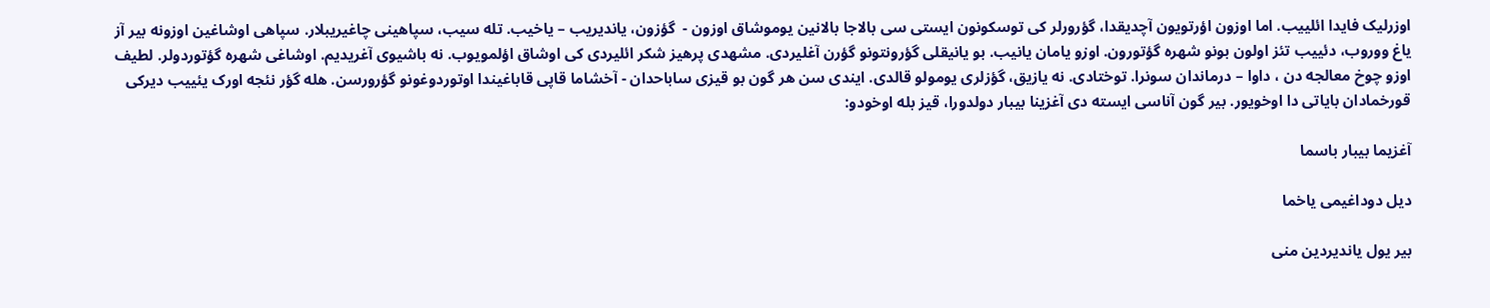اوزرلیک فایدا ائلییب. اما اوزون اؤرتویون آچدیقدا، گؤرورلر کی توسکونون ایستی سی بالاجا بالانین یوموشاق اوزون -  گؤزون، یاندیریب – یاخیب. تله سیب، سپاهینی چاغیریبلار. سپاهی اوشاغین اوزونه بیر آز یاغ ووروب، دئییب تئز اولون بونو شهره گؤتورون. اوزو یامان یانیب. بو یانیقلی گؤرونتونو گؤرن آغلیردی. مشهدی پرهیز شکر ائلیردی کی اوشاق اؤلمویوب. نه باشیوی آغریدیم. اوشاغی شهره گؤتوردولر. لطیف اوزو چوخ معالجه دن ، داوا – درماندان سونرا. توختادی. نه یازیق، گؤزلری یومولو قالدی. ایندی سن هر گون بو قیزی ساباحدان - آخشاما قاپی قاباغیندا اوتوردوغونو گؤرورسن. هله گؤر نئجه اورک یئییب دیرکی قورخمادان بایاتی دا اوخویور. بیر گون آناسی ایسته دی آغزینا بیبار دولدورا، قیز بله اوخودو:

آغزیما بیبار باسما

دیل دوداغیمی یاخما

بیر یول یاندیردین منی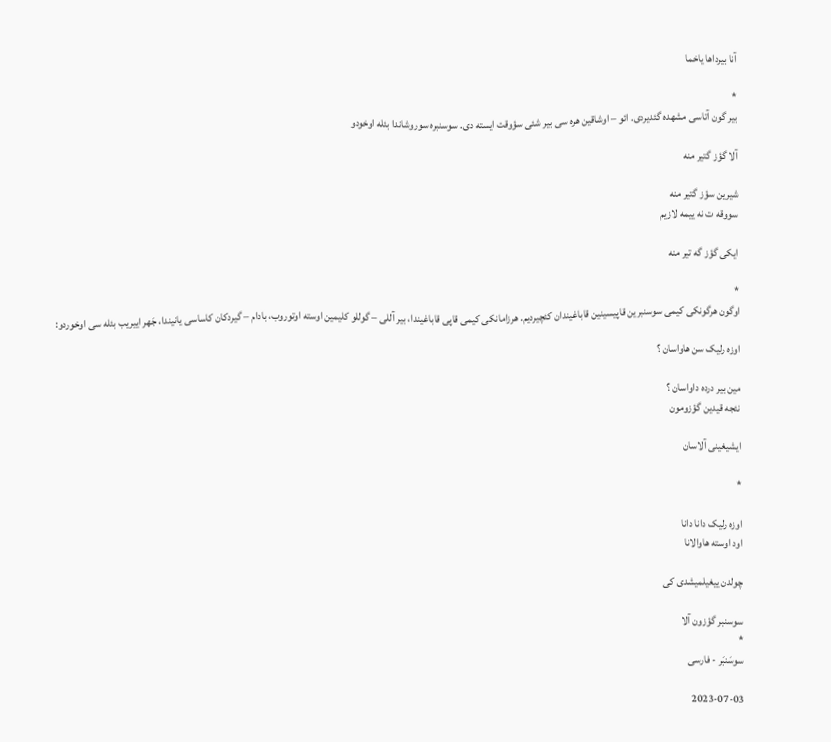آنا بیرداها یاخما

*
بیر گون آتاسی مشهده گئدیردی. ائو – اوشاقین هره سی بیر شئی سؤوقت ایسته دی. سوسنبره سوروشاندا بئله اوخودو

آلا گؤز گتیر منه

شیرین سؤز گتیر منه
سووقه ت نه ییمه لازیم

ایکی گؤز گه تیر منه

*
اوگون هرگونکی کیمی سوسنبرین قاپیسینین قاباغیندان کئچیردیم. هرزامانکی کیمی قاپی قاباغیندا، بیر آللی – گوللو کلیمین اوسته اوتوروب، بادام – گیردکان کاساسی یانیندا، جَهر اییریب بئله سی اوخوردو:

اوزه رلیک سن هاواسان ؟

مین بیر درده داواسان ؟
نئجه قیدین گؤزومون

ایشیغینی آلاسان

*

اوزه رلیک دانا دانا
اود اوسته هاوالانا

چولدن ییغیلمیشدی کی

سوسنبر گؤزون آلا
*
سوسَنبَر - فارسی

2023-07-03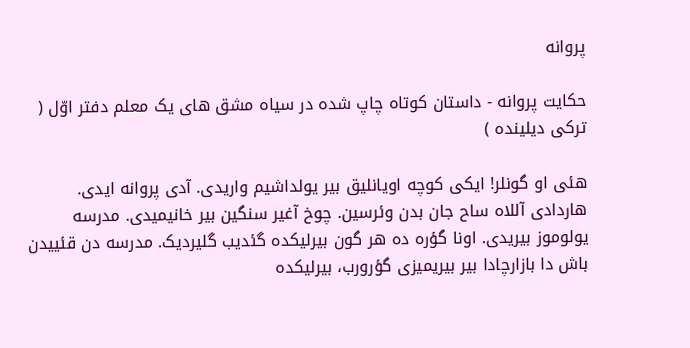پروانه

حکایت پروانه - داستان کوتاه چاپ شده در سیاه مشق های یک معلم دفتر اوّل ( ترکی دیلینده )

هئی او گونلر! ایکی کوچه اویانلیق بیر یولداشیم واریدی. آدی پروانه ایدی. هاردادی آللاه ساح جان بدن وئرسین. چوخ آغیر سنگین بیر خانیمیدی. مدرسه یولوموز بیریدی. اونا گؤره ده هر گون بیرلیکده گئدیب گلیردیک. مدرسه دن قئییدن باش دا بازارچادا بیر بیریمیزی گؤرورب، بیرلیکده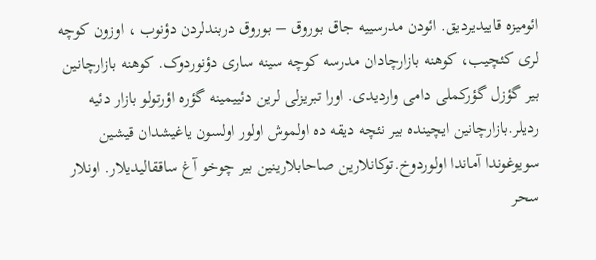ائومیزه قاییدیردیق. ائودن مدرسییه جاق بوروق – بوروق دربندلردن دؤنوب ، اوزون کوچه لری کئچیب، کوهنه بازارچادان مدرسه کوچه سینه ساری دؤنوردوک. کوهنه بازارچانین بیر گؤزل گؤرکملی دامی واردیدی. اورا تبریزلی لرین دئییمینه گؤره اؤرتولو بازار دئیه ردیلر.بازارچانین ایچینده بیر نئچه دیقه ده اولموش اولور اولسون یاغیشدان قیشین سویوغوندا آماندا اولوردوخ.توکانلارین صاحابلارینین بیر چوخو آغ ساققالیدیلار. اونلار سحر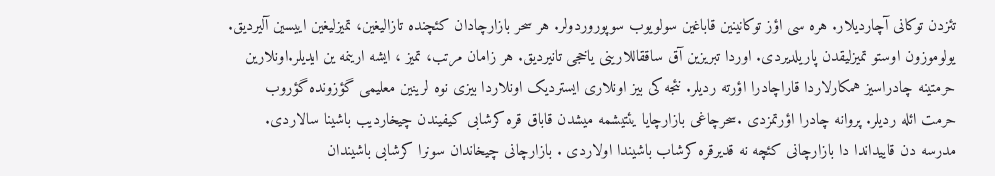تئزدن توکانی آچاردیلار. هره سی اؤز توکانینین قاباغین سولویوب سوپوروردولر. هر سحر بازارچادان کئچنده تازالیغین، تمیزلیغین اییسین آلیردیق. یولوموزون اوستو تمیزلیقدن پاریلدیردی. اوردا تبریزین آق ساققاللارینی یاخجی تانیردیق. هر زامان مرتب، تمیز ، ایشه ارینمه ین ایدیلر.اونلارین حرمتینه چادراسیز همکارلاردا قاراچادرا اؤرته ردیلر. نئجه کی بیز اونلاری ایستردیک اونلاردا بیزی نوه لرینین معلیمی گؤزونده گؤروب حرمت ائله ردیلر. پروانه چادرا اؤرتمزدی .سحرچاغی بازارچایا یئتیشمه میشدن قاباق قره کرشابی کیفیندن چیخاردیب باشینا سالاردی. مدرسه دن قاییداندا دا بازارچانی کئچه نه قدیرقره کرشاب باشیندا اولاردی . بازارچانی چیخاندان سونرا کرشابی باشیندان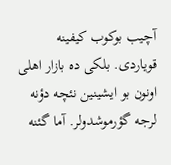آچیب بوکوب کیفینه قویاردی. بلکی ده بازار اهلی اونون بو ایشینین نئچه دؤنه لرجه گؤرموشدولر. آما گئنه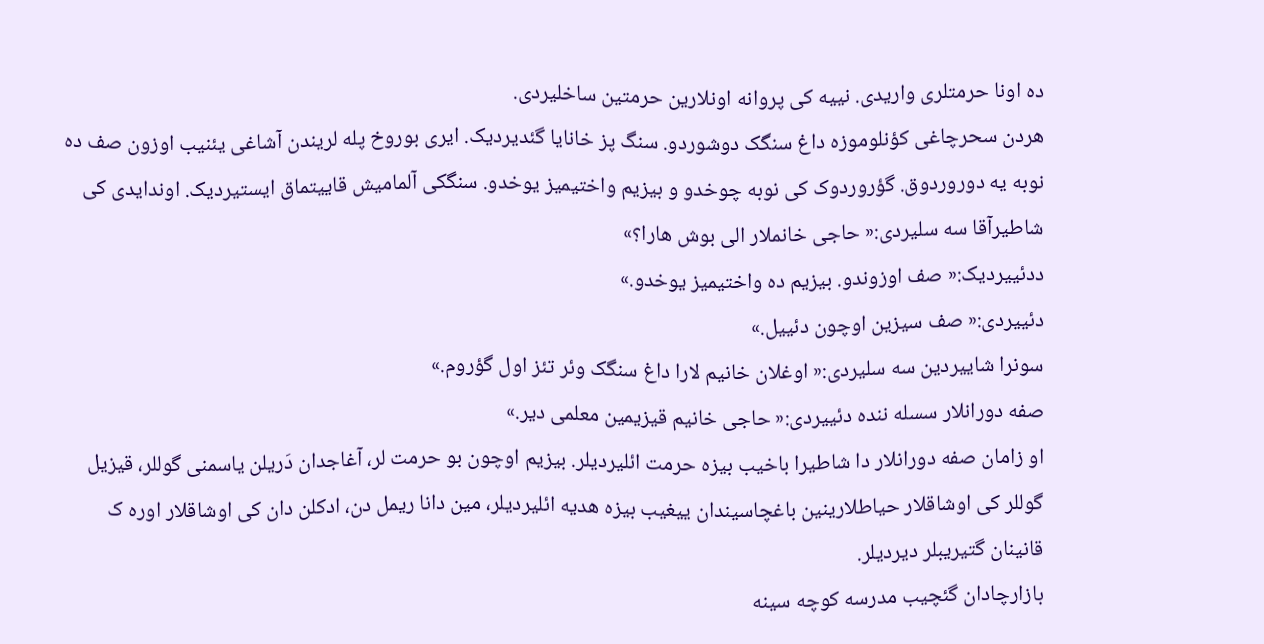ده اونا حرمتلری واریدی. نییه کی پروانه اونلارین حرمتین ساخلیردی.
هردن سحرچاغی کؤنلوموزه داغ سنگک دوشوردو. سنگ پز خانایا گئدیردیک. ایری بوروخ پله لریندن آشاغی یئنیب اوزون صف ده نوبه یه دوروردوق. گؤروردوک کی نوبه چوخدو و بیزیم واختیمیز یوخدو. سنگکی آلمامیش قاییتماق ایستیردیک. اوندایدی کی شاطیرآقا سه سلیردی:« حاجی خانملار الی بوش هارا؟»
ددئییردیک:« صف اوزوندو. بیزیم ده واختیمیز یوخدو.»
دئییردی:« صف سیزین اوچون دئییل.»
سونرا شاییردین سه سلیردی:« اوغلان خانیم لارا داغ سنگک وئر تئز اول گؤروم.»
صفه دورانلار سسله ننده دئییردی:« حاجی خانیم قیزیمین معلمی دیر.»
او زامان صفه دورانلار دا شاطیرا باخیب بیزه حرمت ائلیردیلر. بیزیم اوچون بو حرمت لر، آغاجدان دَریلن یاسمنی گوللر، قیزیل گوللر کی اوشاقلار حیاطلارینین باغچاسیندان ییغیب بیزه هدیه ائلیردیلر، مین دانا ریمل دن، ادکلن دان کی اوشاقلار اوره ک قانینان گتیریبلر دیردیلر.
بازارچادان گئچیب مدرسه کوچه سینه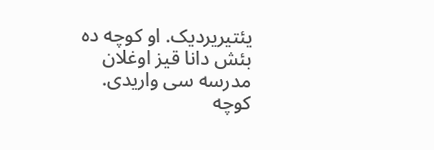یئتیریردیک. او کوچه ده بئش دانا قیز اوغلان مدرسه سی واریدی. کوچه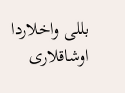بللی واخلاردا اوشاقلاری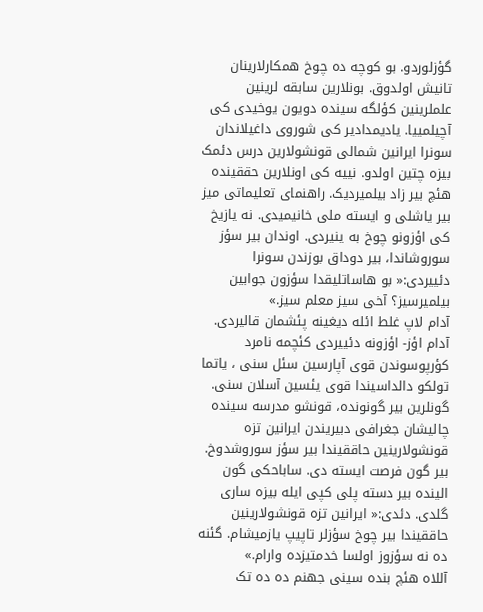گؤزلوردو. بو کوچه ده چوخ همکارلارینان تانیش اولدوق. بونلارین سابقه لرینین علملرینین کؤلگه سینده دویون یوخیدی کی آچیلمییا. یادیمدادیر کی شوروی داغیلاندان سونرا ایرانین شمالی قونشولارین درس دئمک بیزه چتین اولدو. نییه کی اونلارین حققینده هئچ بیر زاد بیلمیردیک. راهنمای تعلیماتی میز بیر یاشلی و ایسته ملی خانیمیدی. نه یازیخ کی اؤزونو چوخ به ینیردی. اوندان بیر سؤز سوروشاندا، بیر دوداق بوزندن سونرا دئییردی:« بو هاساتلیقدا سؤزون جوابین بیلمیرسیز؟ آخی سیز معلم سیز.»
آدام لاپ غلط ائله دیغینه پئشمان قالیردی. آدام اؤز- اؤزونه دئییردی کئچمه نامرد کؤرپوسوندن قوی آپارسین سئل سنی ، یاتما تولکو دالداسیندا قوی یئسین آسلان سنی. گونلرین بیر گونونده، قونشو مدرسه سینده چالیشان جغرافی دبیریندن ایرانین تزه قونشولارینین حاققیندا بیر سؤز سوروشدوخ. بیر گون فرصت ایسته دی. ساباحکی گون الینده بیر دسته پلی کپی ایله بیزه ساری گلدی. دئدی:« ایرانین تزه قونشولارینین حاققیندا بیر چوخ سؤزلر تاپیپ یازمیشام. گئنه ده نه سؤزوز اولسا خدمتیزده وارام.»
آللاه هئچ بنده سینی جهنم ده ده تک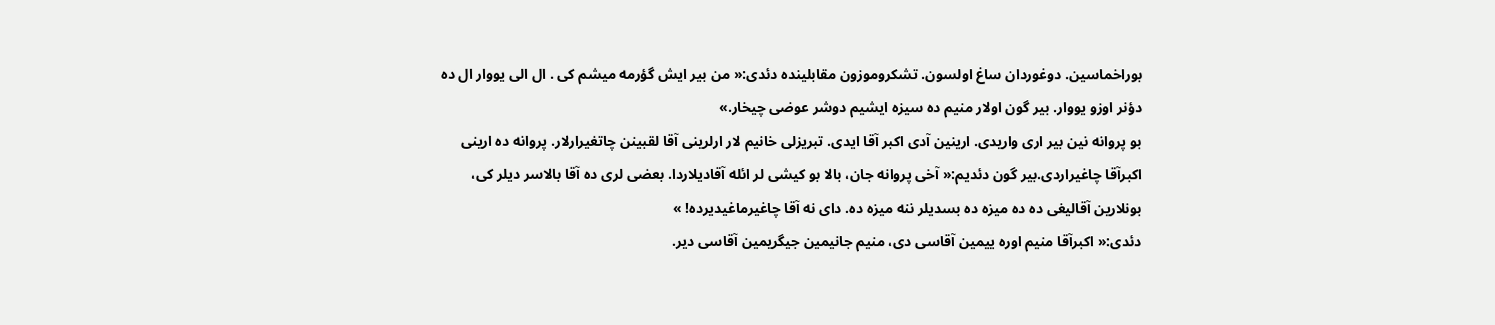بوراخماسین. دوغوردان ساغ اولسون. تشکروموزون مقابلینده دئدی:« من بیر ایش گؤرمه میشم کی . ال الی یووار ال ده دؤنر اوزو یووار. بیر گون اولار منیم ده سیزه ایشیم دوشر عوضی چیخار.»
بو پروانه نین بیر اری واریدی. ارینین آدی اکبر آقا ایدی. تبریزلی خانیم لار ارلرینی آقا لقبینن چاتغیرارلار. پروانه ده ارینی اکبرآقا چاغیراردی.بیر گون دئدیم:« آخی پروانه جان، بالا بو کیشی لر ائله آقادیلاردا. بعضی لری ده آقا بالاسر دیلر کی، بونلارین آقالیغی ده ده میزه ده بسدیلر ننه میزه ده. دای نه آقا چاغیرماغیدیرده! »
دئدی:« اکبرآقا منیم اوره ییمین آقاسی دی، منیم جانیمین جیگریمین آقاسی دیر.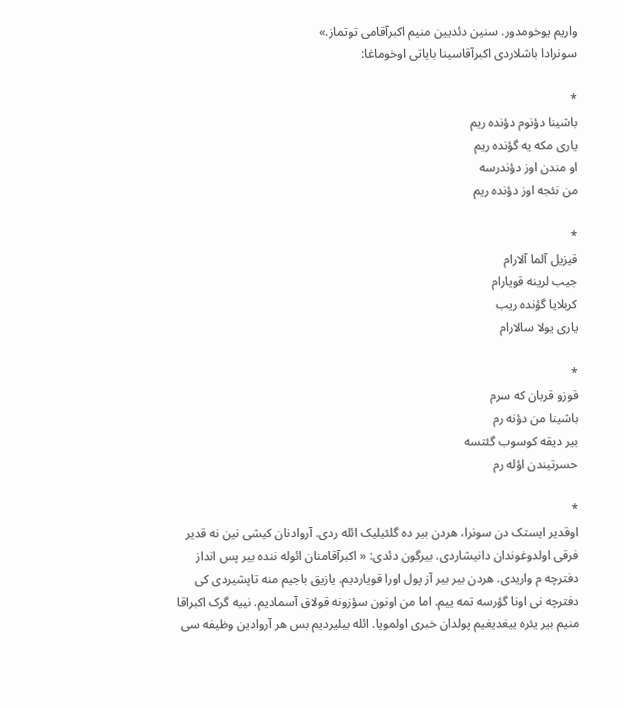واریم یوخومدور. سنین دئدیین منیم اکبرآقامی توتماز.»
سونرادا باشلاردی اکبرآقاسینا بایاتی اوخوماغا:

*
باشینا دؤنوم دؤنده ریم
یاری مکه یه گؤنده ریم
او مندن اوز دؤندرسه
من نئجه اوز دؤنده ریم

*
قیزیل آلما آلارام
جیب لرینه قویارام
کربلایا گؤنده ریب
یاری یولا سالارام

*
قوزو قربان که سرم
باشینا من دؤنه رم
بیر دیقه کوسوب گئتسه
حسرتیندن اؤله رم

*
اوقدیر ایستک دن سونرا، هردن بیر ده گلئیلیک ائله ردی. آروادنان کیشی نین نه قدیر فرقی اولدوغوندان دانیشاردی. بیرگون دئدی: « اکبرآقامنان ائوله ننده بیر پس انداز دفترچه م واریدی. هردن بیر بیر آز پول اورا قویاردیم. یازیق باجیم منه تاپشیردی کی دفترچه نی اونا گؤرسه تمه ییم. اما من اونون سؤزونه قولاق آسمادیم. نییه گرک اکبراقا منیم بیر یئره ییغدیغیم پولدان خبری اولمویا. ائله بیلیردیم بس هر آروادین وظیفه سی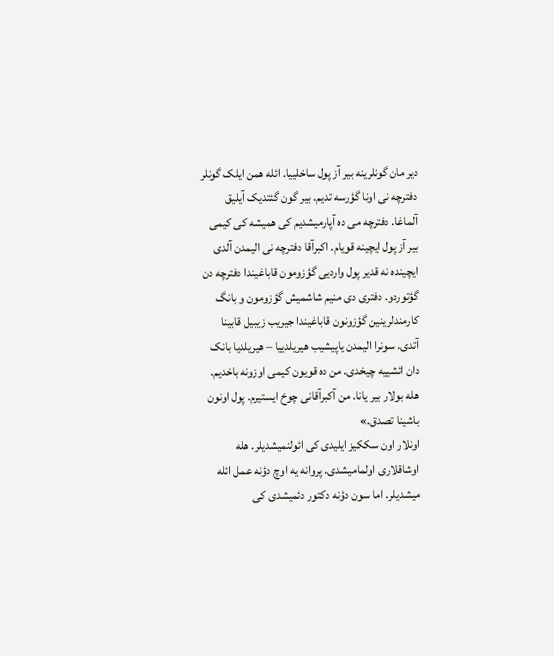دیر مان گونلرینه بیر آز پول ساخلییا. ائله همن ایلک گونلر دفترچه نی اونا گؤرسه تدیم. بیر گون گئتدیک آیلیق آلماغا. دفترچه می ده آپارمیشدیم کی همیشه کی کیمی بیر آز پول ایچینه قویام. اکبرآقا دفترچه نی الیمدن آلدی ایچینده نه قدیر پول واردیی گؤزومون قاباغیندا دفترچه دن گؤتوردو. دفتری دی منیم شاشمیش گؤزومون و بانگ کارمندلرینین گؤزونون قاباغیندا جیریب زیبیل قابینا آتدی. سونرا الیمدن یاپیشیب هیریلدییا – هیریلدیا بانک دان ائشییه چیخدی. من ده قویون کیمی اوزونه باخدیم. هله بولار بیر یانا. من آکبرآقانی چوخ ایستیرم. پول اونون باشینا تصدق.»
اونلار اون سککیز ایلیدی کی ائولنمیشدیلر. هله اوشاقلاری اولمامیشدی. پروانه یه اوچ دؤنه عمل ائله میشدیلر. اما سون دؤنه دکتور دئمیشدی کی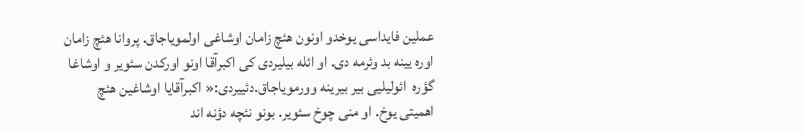عملین فایداسی یوخدو اونون هئچ زامان اوشاغی اولمویاجاق. پروانا هئچ زامان اوره یینه بد وئرمه دی. او ائله بیلیردی کی اکبرآقا اونو اورکدن سئویر و اوشاغا گؤره  ائولیلیی بیر بیرینه وورمویاجاق.دئییردی:« اکبرآقایا اوشاغین هئچ اهمیتی یوخ. او منی چوخ سئویر. بونو نئچه دؤنه اند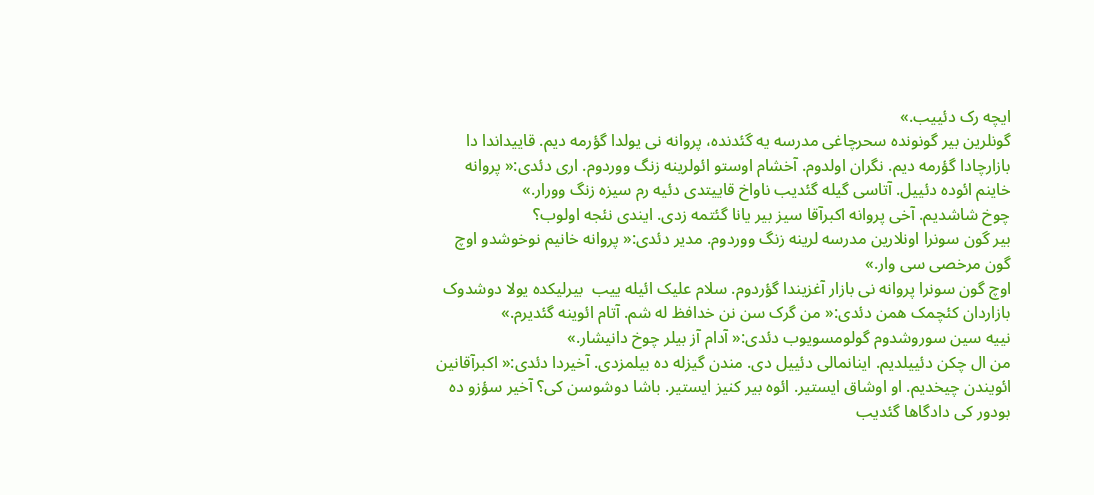ایچه رک دئییب.»
گونلرین بیر گونونده سحرچاغی مدرسه یه گئدنده، پروانه نی یولدا گؤرمه دیم. قاییداندا دا بازارچادا گؤرمه دیم. نگران اولدوم. آخشام اوستو ائولرینه زنگ ووردوم. اری دئدی:« پروانه خاینم ائوده دئییل. آتاسی گیله گئدیب ناواخ قاییتدی دئیه رم سیزه زنگ وورار.»
چوخ شاشدیم. آخی پروانه اکبرآقا سیز بیر یانا گئتمه زدی. ایندی نئجه اولوب؟
بیر گون سونرا اونلارین مدرسه لرینه زنگ ووردوم. مدیر دئدی:« پروانه خانیم نوخوشدو اوچ گون مرخصی سی وار.»
اوچ گون سونرا پروانه نی بازار آغزیندا گؤردوم. سلام علیک ائیله ییب  بیرلیکده یولا دوشدوک بازاردان کئچمک همن دئدی:« من گرک سن نن خدافظ له شم. آتام ائوینه گئدیرم.»
نییه سین سوروشدوم گولومسویوب دئدی:« آدام آز بیلر چوخ دانیشار.»
من ال چکن دئییلدیم. اینانمالی دئییل دی. مندن گیزله ده بیلمزدی. آخیردا دئدی:« اکبرآقانین ائویندن چیخدیم. او اوشاق ایستیر. ائوه بیر کنیز ایستیر. باشا دوشوسن کی؟ آخیر سؤزو ده بودور کی دادگاها گئدیب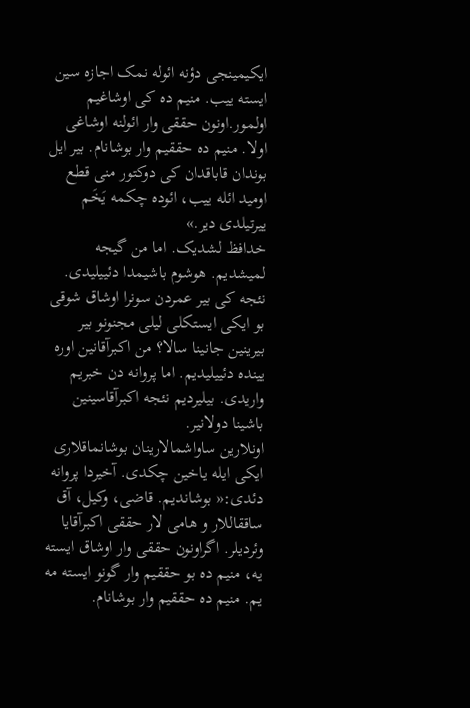ایکیمینجی دؤنه ائوله نمک اجازه سین ایسته ییب. منیم ده کی اوشاغیم اولمور.اونون حققی وار ائولنه اوشاغی اولا. منیم ده حققیم وار بوشانام. بیر ایل بوندان قاباقدان کی دوکتور منی قطع اومید ائله ییب، ائوده چکمه یَخَم ییرتیلدی دیر.»
خدافظ لشدیک. اما من گیجه لمیشدیم. هوشوم باشیمدا دئییلیدی. نئجه کی بیر عمردن سونرا اوشاق شوقی بو ایکی ایستکلی لیلی مجنونو بیر بیرینین جانینا سالا؟ من اکبرآقانین اوره یینده دئییلیدیم. اما پروانه دن خبریم واریدی. بیلیردیم نئجه اکبرآقاسینین باشینا دولانیر.
اونلارین ساواشمالارینان بوشانماقلاری ایکی ایله یاخین چکدی. آخیردا پروانه دئدی:« بوشاندیم. قاضی، وکیل، آق ساققاللار و هامی لار حققی اکبرآقایا وئردیلر. اگراونون حققی وار اوشاق ایسته یه، منیم ده بو حققیم وار گونو ایسته مه یم. منیم ده حققیم وار بوشانام.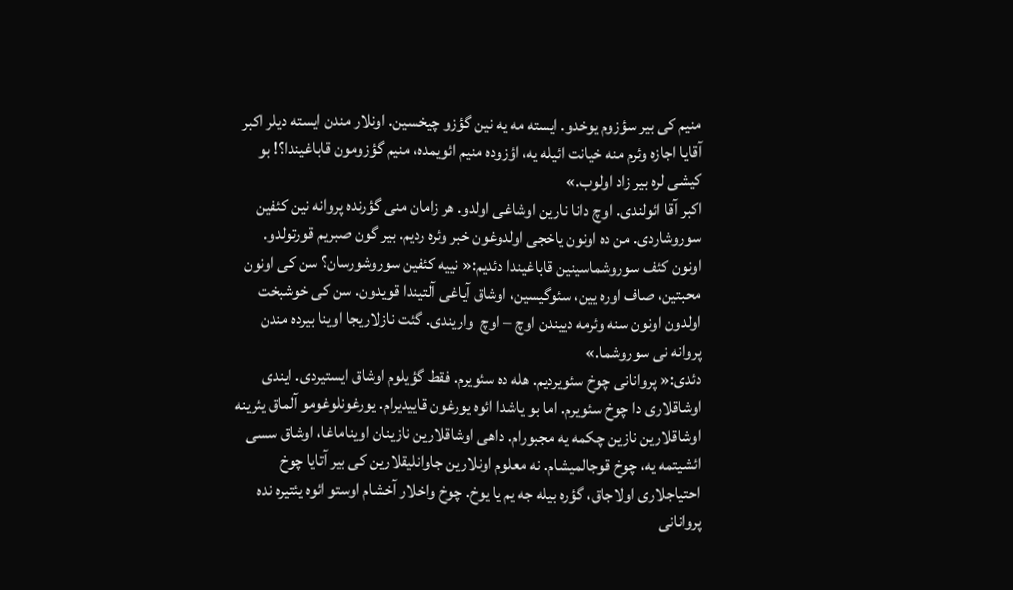منیم کی بیر سؤزوم یوخدو. ایسته مه یه نین گؤزو چیخسین. اونلار مندن ایسته دیلر اکبر آقایا اجازه وئرم منه خیانت ائیله یه، اؤزوده منیم ائویمده، منیم گؤزومون قاباغیندا؟! بو کیشی لره بیر زاد اولوب.»
اکبر آقا ائولندی. اوچ دانا نارین اوشاغی اولدو. هر زامان منی گؤرنده پروانه نین کئفین سوروشاردی. من ده اونون یاخجی اولدوغون خبر وئره ردیم. بیر گون صبریم قورتولدو. اونون کئف سوروشماسینین قاباغیندا دئدیم:« نییه کئفین سوروشورسان؟ سن کی اونون محبتین، صاف اوره یین، سئوگیسین، اوشاق آیاغی آلتیندا قویدون. سن کی خوشبخت اولدون اونون سنه وئرمه دییندن اوچ – اوچ  واریندی. گئت نازلاریجا اوینا بیرده مندن پروانه نی سوروشما.»
دئدی:« پروانانی چوخ سئویردیم. هله ده سئویرم. فقط گؤیلوم اوشاق ایستیردی. ایندی اوشاقلاری دا چوخ سئویرم. اما بو یاشدا ائوه یورغون قاییدیرام. یورغونلوغومو آلماق یئرینه اوشاقلارین نازین چکمه یه مجبورام. داهی اوشاقلارین نازینان اویناماغا، اوشاق سسی ائشیتمه یه، چوخ قوجالمیشام. نه معلوم اونلارین جاوانلیقلارین کی بیر آتایا چوخ احتیاجلاری اولاجاق، گؤره بیله جه یم یا یوخ. چوخ واخلار آخشام اوستو ائوه یئتیره نده پروانانی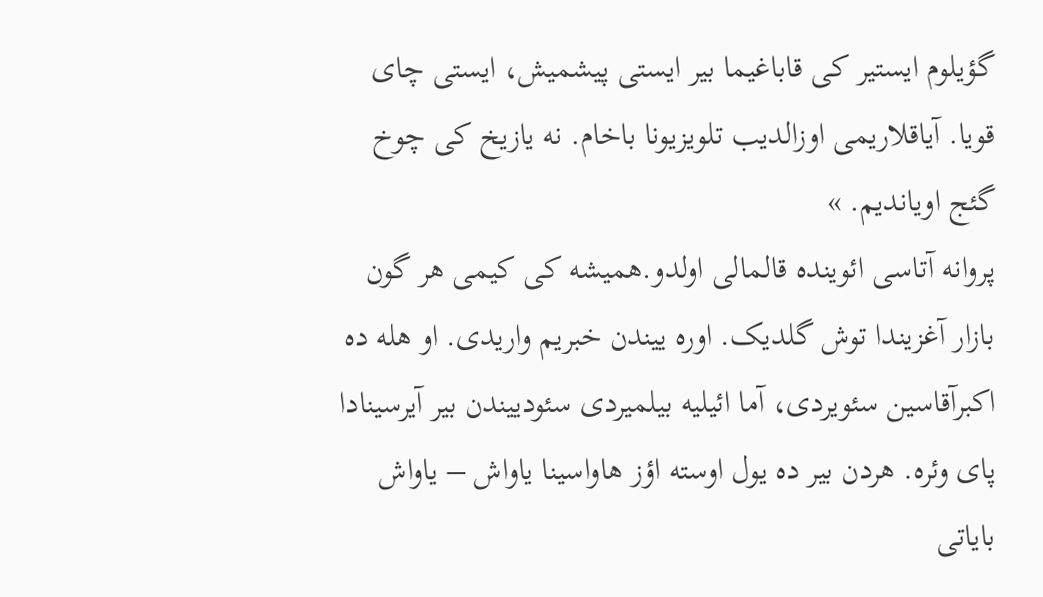گؤیلوم ایستیر کی قاباغیما بیر ایستی پیشمیش، ایستی چای قویا. آیاقلاریمی اوزالدیب تلویزیونا باخام. نه یازیخ کی چوخ گئج اویاندیم. »
پروانه آتاسی ائوینده قالمالی اولدو.همیشه کی کیمی هر گون بازار آغزیندا توش گلدیک. اوره ییندن خبریم واریدی. او هله ده اکبرآقاسین سئویردی، آما ائیلیه بیلمیردی سئودییندن بیر آیرسینادا پای وئره. هردن بیر ده یول اوسته اؤز هاواسینا یاواش – یاواش بایاتی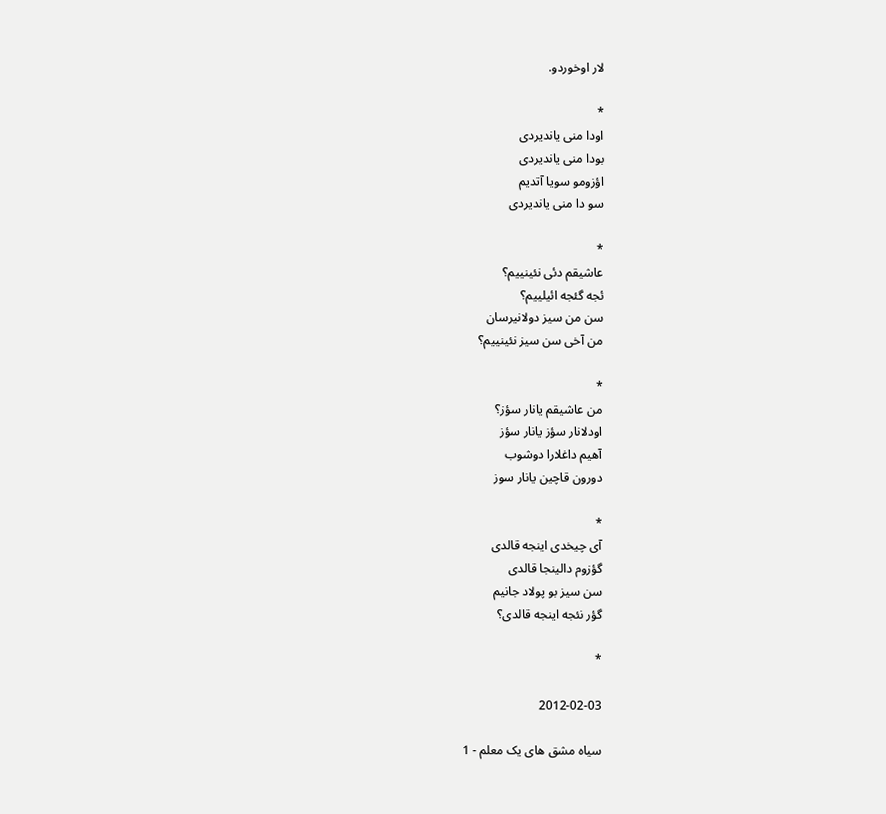لار اوخوردو.

*
اودا منی یاندیردی
بودا منی یاندیردی
اؤزومو سویا آتدیم
سو دا منی یاندیردی

*
عاشیقم دئی نئینییم؟
ئجه گئجه ائیلییم؟
سن من سیز دولانیرسان
من آخی سن سیز نئینییم؟

*
من عاشیقم یانار سؤز؟
اودلانار سؤز یانار سؤز
آهیم داغلارا دوشوب
دورون قاچین یانار سوز

*
آی چیخدی اینجه قالدی
گؤزوم دالینجا قالدی
سن سیز بو پولاد جانیم
گؤر نئجه اینجه قالدی؟

*

2012-02-03

سیاه مشق های یک معلم - 1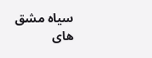سیاه مشق های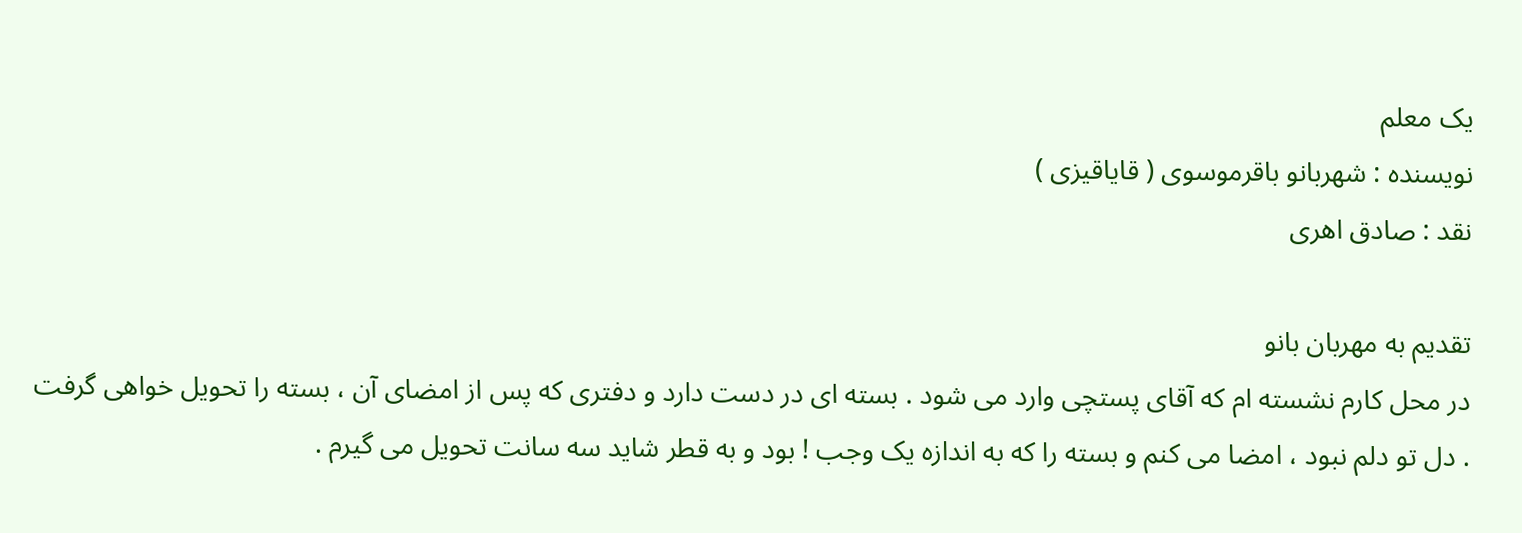یک معلم
نویسنده : شهربانو باقرموسوی ( قایاقیزی )
نقد : صادق اهری

تقدیم به مهربان بانو
در محل کارم نشسته ام که آقای پستچی وارد می شود . بسته ای در دست دارد و دفتری که پس از امضای آن ، بسته را تحویل خواهی گرفت . دل تو دلم نبود ، امضا می کنم و بسته را که به اندازه یک وجب ! بود و به قطر شاید سه سانت تحویل می گیرم .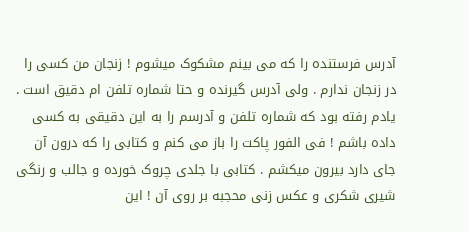آدرس فرستنده را که می بینم مشکوک میشوم ! زنجان من کسی را در زنجان ندارم . ولی آدرس گیرنده و حتا شماره تلفن ام دقیق است . یادم رفته بود که شماره تلفن و آدرسم را به این دقیقی به کسی داده باشم ! فی الفور پاکت را باز می کنم و کتابی را که درون آن جای دارد بیرون میکشم . کتابی با جلدی چروک خورده و جالب و رنگی شیری شکری و عکس زنی محجبه بر روی آن ! این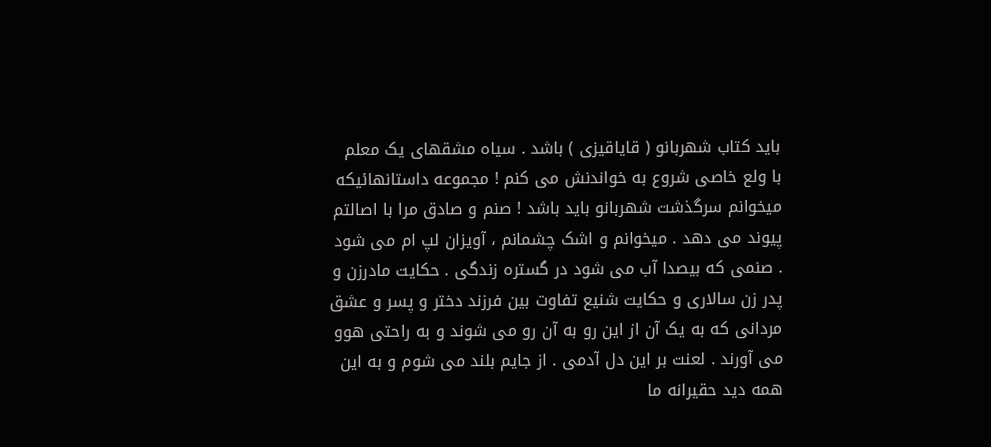باید کتاب شهربانو ( قایاقیزی ) باشد . سیاه مشقهای یک معلم
با ولع خاصی شروع به خواندنش می کنم ! مجموعه داستانهائیکه میخوانم سرگذشت شهربانو باید باشد ! صنم و صادق مرا با اصالتم پیوند می دهد . میخوانم و اشک چشمانم ، آویزان لپ ام می شود . صنمی که بیصدا آب می شود در گستره زندگی . حکایت مادرزن و پدر زن سالاری و حکایت شنیع تفاوت بین فرزند دختر و پسر و عشق مردانی که به یک آن از این رو به آن رو می شوند و به راحتی هوو می آورند . لعنت بر این دل آدمی . از جایم بلند می شوم و به این همه دید حقیرانه ما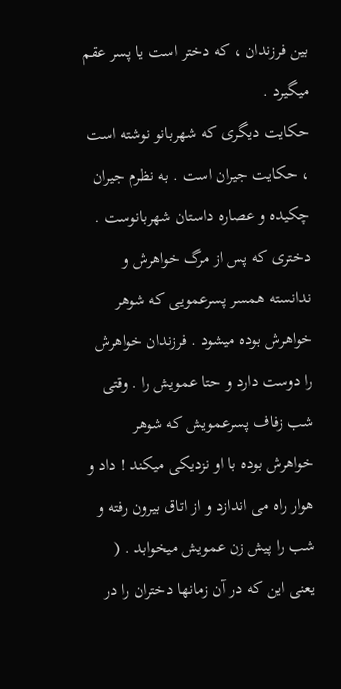بین فرزندان ، که دختر است یا پسر عقم میگیرد .
حکایت دیگری که شهربانو نوشته است ، حکایت جیران است . به نظرم جیران چکیده و عصاره داستان شهربانوست . دختری که پس از مرگ خواهرش و ندانسته همسر پسرعمویی که شوهر خواهرش بوده میشود . فرزندان خواهرش را دوست دارد و حتا عمویش را . وقتی شب زفاف پسرعمویش که شوهر خواهرش بوده با او نزدیکی میکند ! داد و هوار راه می اندازد و از اتاق بیرون رفته و شب را پیش زن عمویش میخوابد . ( یعنی این که در آن زمانها دختران را در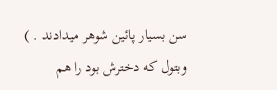سن بسیار پائین شوهر میدادند . )
وبتول که دخترش بود را هم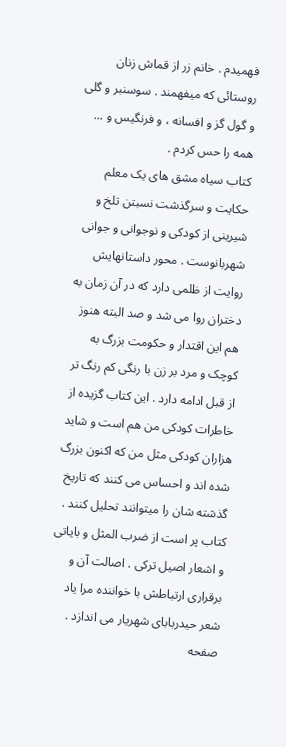فهمیدم . خانم زر از قماش زنان روستائی که میفهمند . سوسنبر و گلی و گول گز و افسانه ، و فرنگیس و ... همه را حس کردم .
کتاب سیاه مشق های یک معلم حکایت و سرگذشت نسبتن تلخ و شیرینی از کودکی و نوجوانی و جوانی شهربانوست . محور داستانهایش روایت از ظلمی دارد که در آن زمان به دختران روا می شد و صد البته هنوز هم این اقتدار و حکومت بزرگ به کوچک و مرد بر زن با رنگی کم رنگ تر از قبل ادامه دارد . این کتاب گزیده از خاطرات کودکی من هم است و شاید هزاران کودکی مثل من که اکنون بزرگ شده اند و احساس می کنند که تاریخ گذشته شان را میتوانند تحلیل کنند . کتاب پر است از ضرب المثل و بایاتی و اشعار اصیل ترکی . اصالت آن و برقراری ارتباطش با خواننده مرا یاد شعر حیدربابای شهریار می اندازد . صفحه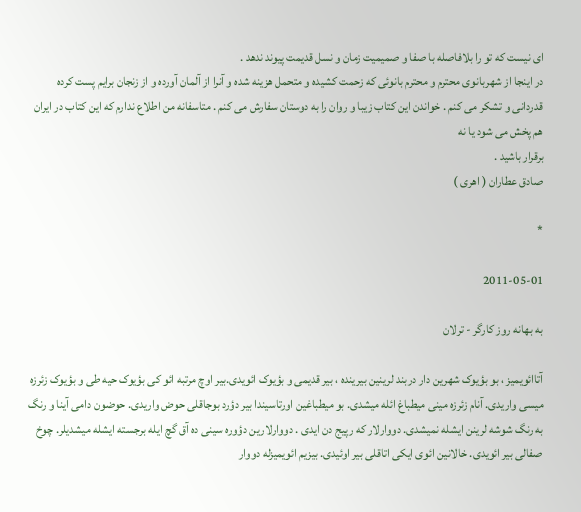ای نیست که تو را بلافاصله با صفا و صمیمیت زمان و نسل قدیمت پیوند ندهد .
در اینجا از شهربانوی محترم و محترم بانوئی که زحمت کشیده و متحمل هزینه شده و آنرا از آلمان آورده و از زنجان برایم پست کرده قدردانی و تشکر می کنم . خواندن این کتاب زیبا و روان را به دوستان سفارش می کنم . متاسفانه من اطلاع ندارم که این کتاب در ایران هم پخش می شود یا نه
برقرار باشید .
صادق عطاران ( اهری )

*

2011-05-01

به بهانه روز کارگر - ترلان

آتاائویمیز ، بو بؤیوک شهرین دار دربند لرینین بیرینده ، بیر قدیمی و بؤیوک ائویدی.بیر اوچ مرتبه ائو کی بؤیوک حیه طی و بؤیوک زئرزه میسی واریدی. آنام زئرزه مینی میطباغ ائله میشدی. بو میطباغین اورتاسیندا بیر دؤرد بوجاقلی حوض واریدی. حوضون دامی آینا و رنگ به رنگ شوشه لرینن ایشله نمیشدی. دووارلار که رپیج دن ایدی . دووارلارین دؤوره سینی ده آق گچ ایله برجسته ایشله میشدیلر. چوخ صفالی بیر ائویدی. خالانین ائوی ایکی اتاقلی بیر اوئیدی. بیزیم ائویمیزله دووار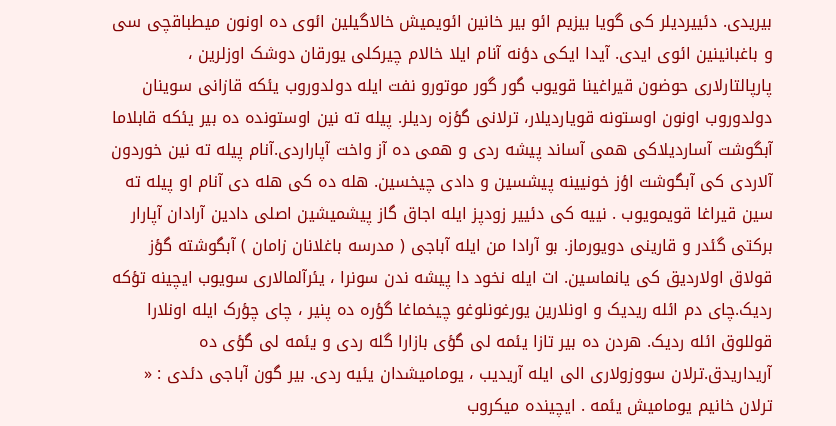بیریدی. دئییردیلر کی گویا بیزیم ائو بیر خانین ائویمیش خالاگیلین ائوی ده اونون میطباقچی سی و باغبانینین ائوی ایدی. آیدا ایکی دؤنه آنام ایلا خالام چیرکلی یورقان دوشک اوزلرین ، پارپالتارلاری حوضون قیراغینا قویوب گور گور موتورو نفت ایله دولدوروب یئکه قازانی سوینان دولدوروب اونون اوستونه قویاردیلار، ترلانی گؤزه ردیلر. پیله ته نین اوستونده ده بیر یئکه قابلاما آبگوشت آساردیلاکی همی آساند پیشه ردی و همی ده آز واخت آپاراردی.آنام پیله ته نین خوردون آلاردی کی آبگوشت اؤز خونیینه پیشسین و دادی چیخسین. هله ده کی هله دی آنام او پیله ته سین قیراغا قویمویوب . نییه کی دئییر زودپز ایله اجاق گاز پیشمیشین اصلی دادین آرادان آپارار برکتی گئدر و قارینی دویورماز. بو آرادا من ایله آباجی ( مدرسه باغلانان زامان ) آبگوشته گؤز قولاق اولاردیق کی یانماسین. ات ایله نخود دا پیشه ندن سونرا ، یئرآلمالاری سویوب ایچینه تؤکه ردیک.چای دم ائله ریدیک و اونلارین یورغونلوغو چیخماغا گؤره ده پنیر ، چای چؤرک ایله اونلارا قوللوق ائله ردیک. هردن ده بیر تازا یئمه لی گؤی بازارا گله ردی و یئمه لی گؤی ده آریداریدق.ترلان سووزولاری الی ایله آریدیب ، یومامیشدان یئیه ردی. بیر گون آباجی دئدی : « ترلان خانیم یومامیش یئمه . ایچینده میکروب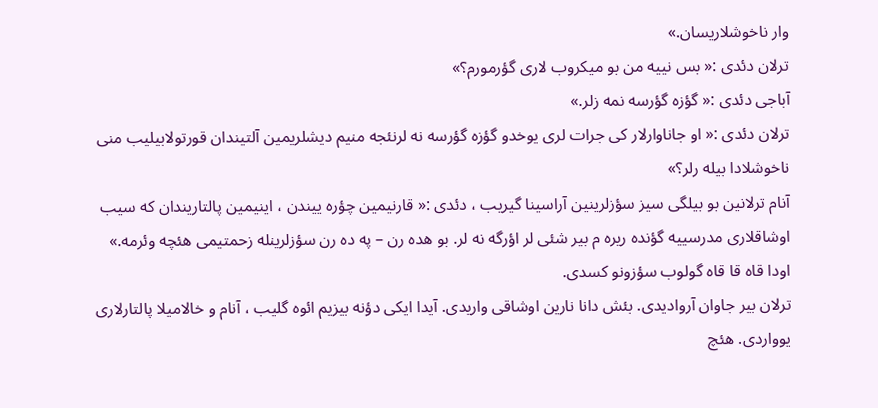وار ناخوشلاریسان.»
ترلان دئدی :« بس نییه من بو میکروب لاری گؤرمورم؟»
آباجی دئدی :« گؤزه گؤرسه نمه زلر.»
ترلان دئدی :« او جاناوارلار کی جرات لری یوخدو گؤزه گؤرسه نه لرنئجه منیم دیشلریمین آلتیندان قورتولابیلیب منی ناخوشلادا بیله رلر؟»
آنام ترلانین بو بیلگی سیز سؤزلرینین آراسینا گیریب ، دئدی :« قارنیمین چؤره ییندن ، اینیمین پالتاریندان که سیب اوشاقلاری مدرسییه گؤنده ریره م بیر شئی لر اؤرگه نه لر. بو هده رن – په ده رن سؤزلرینله زحمتیمی هئچه وئرمه.»
اودا قاه قا قاه گولوب سؤزونو کسدی.
ترلان بیر جاوان آروادیدی. بئش دانا نارین اوشاقی واریدی. آیدا ایکی دؤنه بیزیم ائوه گلیب ، آنام و خالامیلا پالتارلاری یوواردی. هئچ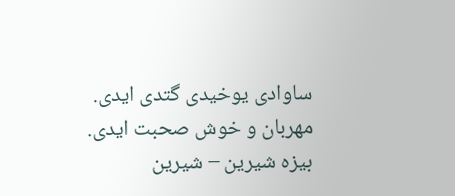ساوادی یوخیدی گتدی ایدی. مهربان و خوش صحبت ایدی. بیزه شیرین – شیرین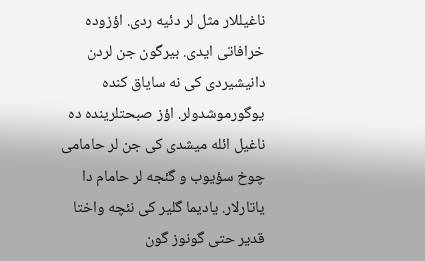ناغیللار مثل لر دئیه ردی. اؤزوده خرافاتی ایدی. بیرگون جن لردن دانیشیردی کی نه سایاق کنده یوگورموشدولر. اؤز صبحتلرینده ده ناغیل ائله میشدی کی جن لر حامامی چوخ سؤیوب و گئجه لر حامام دا یاتارلار. یادیما گلیر کی نئچه واختا قدیر حتی گونوز گون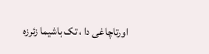اورتاچاغی دا ، تک باشیما زئرزه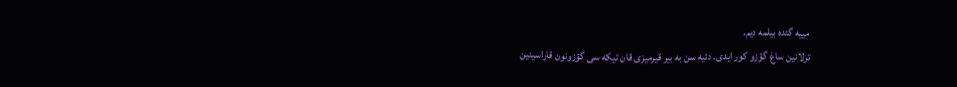مییه گئده بیلمه دیم.
ترلانین ساغ گؤزو کور ایدی. دئیه سن به بیر قیرمیزی قان تیکه سی گؤزونون قاراسینین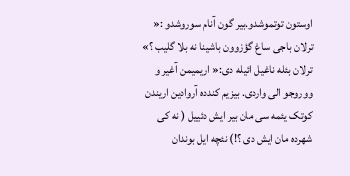اوستون توتموشدو.بیر گون آنام سوروشدو :« ترلان باجی ساغ گؤزوون باشینا نه بلا گلیب ؟»
ترلان بئله ناغیل ائیله دی:« اریمیمن آغیر و ووروجو الی واردی. بیزیم کندده آروادین اریندن کوتک یئمه سی مان بیر ایش دئییل ( نه کی شهرده مان ایش دی ؟!) نئچه ایل بوندان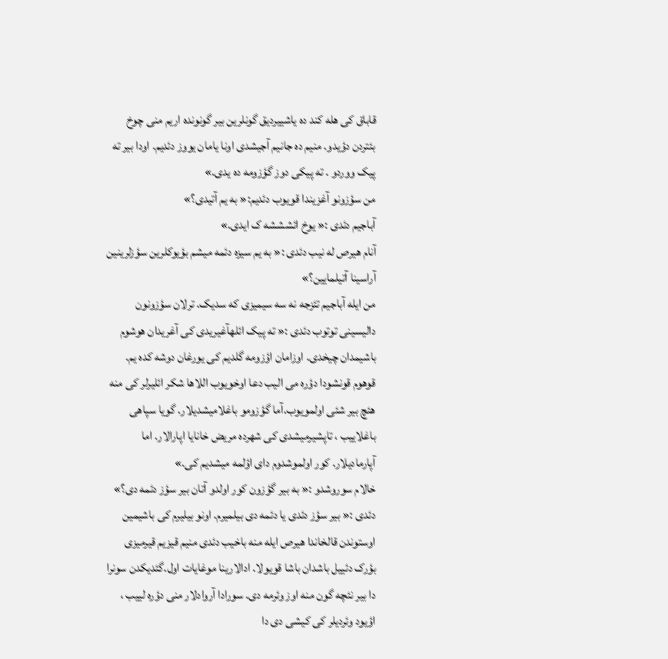قاباق کی هله کند ده یاشییردیق گونلرین بیر گونونده اریم منی چوخ بئتردن دؤیدو. منیم ده جانیم آجیشدی اونا یامان یووز دئدیم. اودا بیر ته پیک ووردو . ته پیکی دوز گؤزومه ده یدی.»
من سؤزونو آغزیندا قویوب دئدیم:« به یم آتیدی؟»
آباجیم دئدی :« یوخ ائشششه ک ایدی.»
آنام هیرص له نیب دئدی :« به یم سیزه دئمه میشم بؤیوکلرین سؤزلرینین آراسینا آتیلمایین؟»
من ایله آباجیم تئزجه نه سه سیمیزی که سدیک. ترلان سؤزونون دالیسینی توتوب دئدی :« ته پیک ائلهآغیریدی کی آغریدان هوشوم باشیمدان چیخدی. اوزامان اؤزومه گلدیم کی یورغان دوشه کده یم. قوهوم قونشودا دؤره می الیب دعا اوخویوب اللاها شکر ائلیرلر کی منه هئچ بیر شئی اولمویوب.آما گؤزومو باغلامیشدیلار. گویا سپاهی باغلاییب ، تاپشیرمیشدی کی شهرده مریض خانایا اپارالار. اما آپارمادیلار. کور اولموشدوم دای اؤلمه میشدیم کی.»
خالام سوروشدو :« به بیر گؤزون کور اولدو آتان بیر سؤز دئمه دی؟»
دئدی :« بیر سؤز دئدی یا دئمه دی بیلمیرم. اونو بیلیرم کی باشیمین اوستوندن قالخاندا هیرص ایله منه باخیب دئدی منیم قیزیم قیرمیزی بؤرک دئییل باشدان باشا قویولا. ادالارینا موغایات اول.گئدیکدن سونرا دا بیر نئچه گون منه اوز وئرمه دی. سورادا آروادلار منی دؤره لییب ، اؤیود وئردیلر کی کیشی دی دا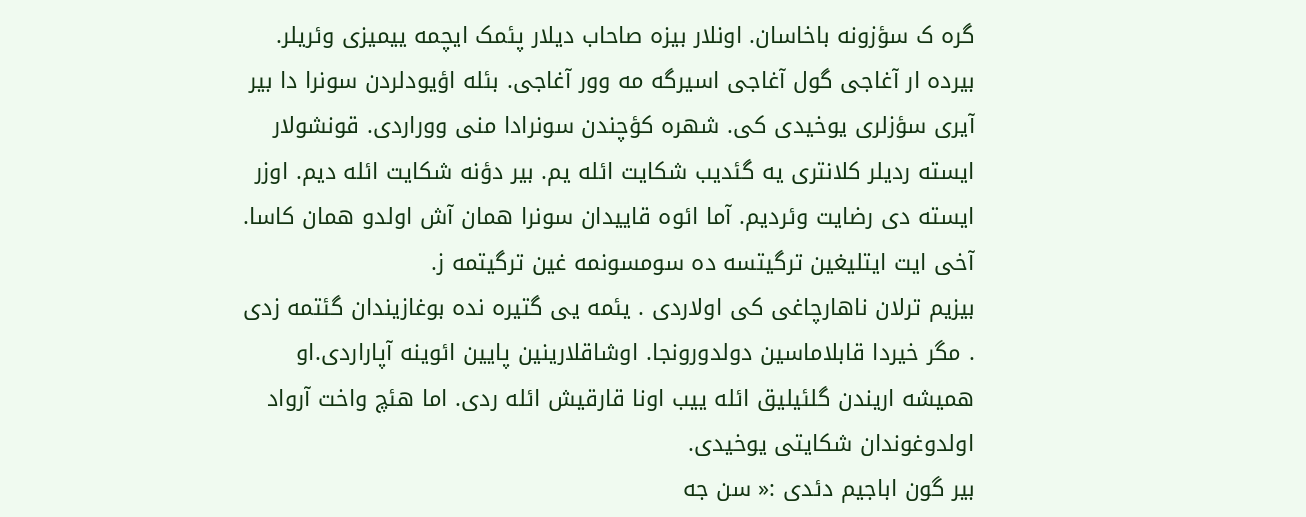گره ک سؤزونه باخاسان. اونلار بیزه صاحاب دیلار پئمک ایچمه ییمیزی وئریلر. بیرده ار آغاجی گول آغاجی اسیرگه مه وور آغاجی. بئله اؤیودلردن سونرا دا بیر آیری سؤزلری یوخیدی کی. شهره کؤچندن سونرادا منی ووراردی. قونشولار ایسته ردیلر کلانتری یه گئدیب شکایت ائله یم. بیر دؤنه شکایت ائله دیم. اوزر ایسته دی رضایت وئردیم. آما ائوه قاییدان سونرا همان آش اولدو همان کاسا. آخی ایت ایتلیغین ترگیتسه ده سومسونمه غین ترگیتمه ز.
بیزیم ترلان ناهارچاغی کی اولاردی . یئمه یی گتیره نده بوغازیندان گئتمه زدی . مگر خیردا قابلاماسین دولدورونجا. اوشاقلارینین پایین ائوینه آپاراردی.او همیشه اریندن گلئیلیق ائله ییب اونا قارقیش ائله ردی. اما هئچ واخت آرواد اولدوغوندان شکایتی یوخیدی.
بیر گون اباجیم دئدی :« سن جه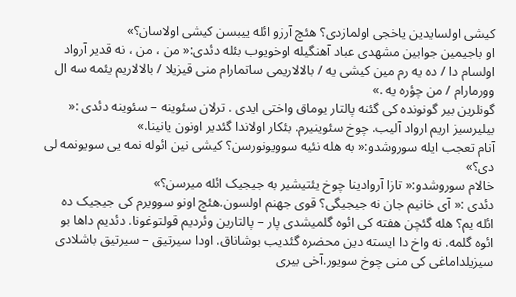کیشی اولسایدین یاخجی اولمازدی؟ هئچ آرزو ائله ییبسن کیشی اولاسان؟»
او باجیمین جوابین مشهدی عباد آهنگیله اوخویوب بئله دئدی:« من ، من ، نه قدیر آرواد اولسام دا / ده یه رم مین کیشی یه / بالالاریمی ساتمارام منی قیزیلا / بالالاریم یئمه سه ال وورمارام / من چؤره یه .»
گونلرین بیر گونونده کی گئنه پالتار یوماق واختی ایدی . ترلان سئوینه – سئوینه دئدی :« بیلیرسیز اریم ارواد آلیب. چوخ سئوینیرم. بئکار اولاندا گئدیر اونون یانینا.»
آنام تعجب ایله سوروشدو:« به هله نئیه سوویونورسن؟ کیشی نین ائوله نمه یی سویونمه لی دی؟»
خالام سوروشدو:« تازا آروادینا چوخ یئتیشیر به جیجیک ائله میرسن؟»
دئدی :« آی خانیم جان نه جیجیگی؟ قوی جهنم اولسون.هئچ اونو سوویرم کی جیجیک ده ائله یم؟ هله گئچن هفته کی ائوه گلمیشدی پار – پالتارین وئردیم قولتوغونا. دئدیم داها بو ائوه گلمه. نه واخ دا ایسته دین محضره گئدیب بوشاناق. اودا سیرتیق – سیرتیق باشلادی سیزیلداماغی کی منی چوخ سویور.آخی بیری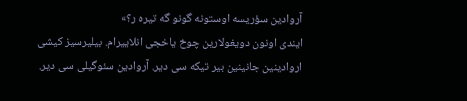آروادین سؤریسه اوستونه گونو گه تیره ر؟»
ایندی اونون دویغولارین چوخ یاخجی انلاییرام. بیلیرسیز کیشی اروادینین جانینین بیر تیکه سی دیر. آروادین سئوگیلی سی دیر.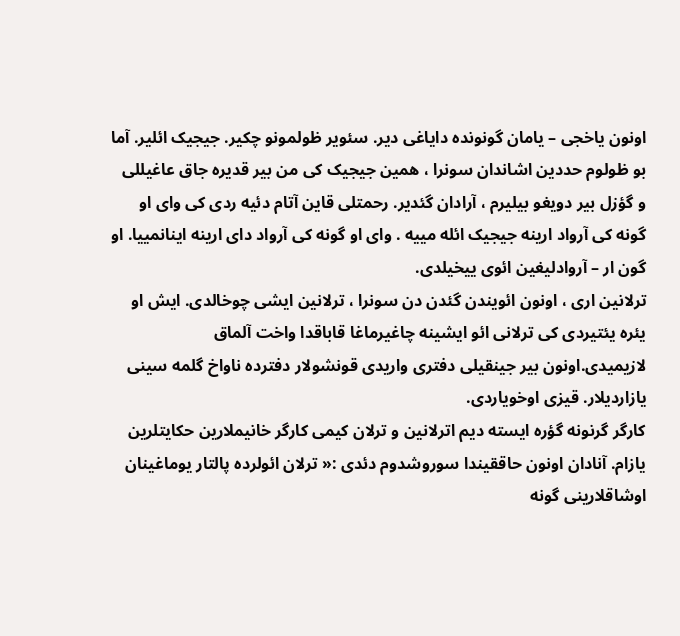اونون یاخجی – یامان گونونده دایاغی دیر. سئویر ظولمونو چکیر. جیجیک ائلیر. آما بو ظولوم حددین اشاندان سونرا ، همین جیجیک کی من بیر قدیره جاق عاغیللی و گؤزل بیر دویغو بیلیرم ، آرادان گئدیر. رحمتلی قاین آتام دئیه ردی کی وای او گونه کی آرواد ارینه جیجیک ائله مییه . وای او گونه کی آرواد دای ارینه اینانمییا. او گون ار – آروادلیغین ائوی ییخیلدی.
ترلانین اری ، اونون ائویندن گئدن دن سونرا ، ترلانین ایشی چوخالدی. ایش او یئره یئتیردی کی ترلانی ائو ایشینه چاغیرماغا قاباقدا واخت آلماق لازیمیدی.اونون بیر جینقیلی دفتری واریدی قونشولار دفترده ناواخ گلمه سینی یازاردیلار. قیزی اوخویاردی.
کارگر گرنونه گؤره ایسته دیم اترلانین و ترلان کیمی کارگر خانیملارین حکایتلرین یازام. آنادان اونون حاققیندا سوروشدوم دئدی :« ترلان ائولرده پالتار یوماغینان اوشاقلارینی گونه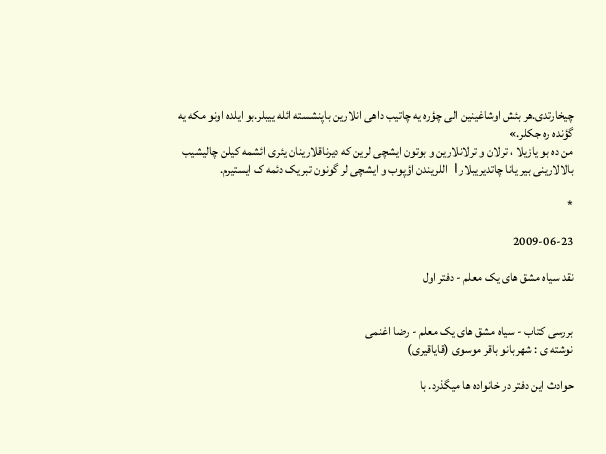چیخارتدی.هر بئش اوشاغینین الی چؤره یه چاتیب داهی انلارین باپنشسته ائله ییبلر.بو ایلده اونو مکه یه گؤنده ره جکلر.»
من ده بو یازیلا ، ترلان و ترلانلارین و بوتون ایشچی لرین که دیرناقلارینان یئری ائشمه کیلن چالیشیب بالالارینی بیر یانا چاتدیریبلار। اللریندن اؤپوب و ایشچی لر گونون تبریک دئمه ک ایستیرم.

*

2009-06-23

نقد سیاه مشق های یک معلم - دفتر اول


بررسی کتاب - سیاه مشق های یک معلم - رضا اغنمی
نوشته ی : شهربانو باقر موسوی (قایاقیری)

حوادث این دفتر در خانواده ها میگذرد. با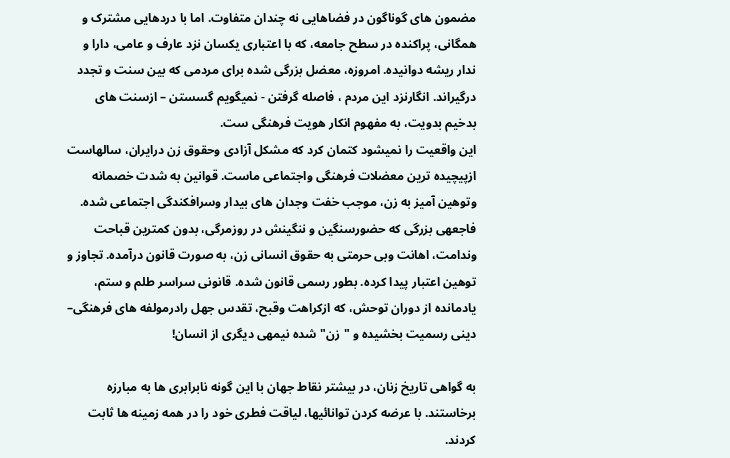مضمون های گوناگون در فضاهایی نه چندان متفاوت. اما با دردهایی مشترک و همگانی، پراکنده در سطح جامعه، که با اعتباری یکسان نزد عارف و عامی، دارا و ندار ریشه دوانیده. امروزه، معضل بزرگی شده برای مردمی که بین سنت و تجدد درگیراند. انگارنزد این مردم ، فاصله گرفتن - نمیگویم گسستن – ازسنت های بدخیم بدویت، به مفهوم انکار هویت فرهنگی ست.
این واقعیت را نمیشود کتمان کرد که مشکل آزادی وحقوق زن درایران، سالهاست ازپیچیده ترین معضلات فرهنگی واجتماعی ماست. قوانین به شدت خصمانه وتوهین آمیز به زن، موجب خفت وجدان های بیدار وسرافکندگی اجتماعی شده. فاجعه‍ی بزرگی که حضورسنگین و ننگینش در روزمرگی، بدون کمترین قباحت وندامت، اهانت وبی حرمتی به حقوق انسانی زن، به صورت قانون درآمده. تجاوز و توهین اعتبار پیدا کرده. بطور رسمی قانون شده. قانونی سراسر طلم و ستم، یادمانده از دوران توحش، که ازکراهت وقبح، تقدس جهل رادرمولفه های فرهنگی– دینی رسمیت بخشیده و "زن" شده نیمه‍ی دیگری از انسان!

به گواهی تاریخ زنان، در بیشتر نقاط جهان با این گونه نابرابری ها به مبارزه برخاستند. با عرضه کردن توانائیها، لیاقت فطری خود را در همه زمینه ها ثابت کردند.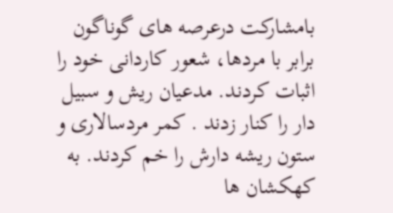بامشارکت درعرصه های گوناگون برابر با مردها، شعور کاردانی خود را اثبات کردند. مدعیان ریش و سبیل دار را کنار زدند . کمر مردسالاری و ستون ریشه دارش را خم کردند. به کهکشان ها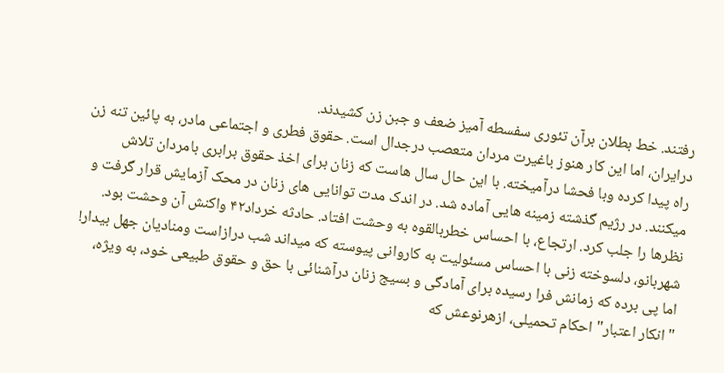رفتند. خط بطلان برآن تئوری سفسطه آمیز ضعف و جبن زن کشیدند.
درایران، اما این کار هنوز باغیرت مردان متعصب درجدال است. حقوق فطری و اجتماعی مادر، به پائین تنه زن راه پیدا کرده وبا فحشا درآمیخته. با این حال سال هاست که زنان برای اخذ حقوق برابری بامردان تلاش میکنند. در رژیم گذشته زمینه هایی آماده شد. در اندک مدت توانایی های زنان در محک آزمایش قرار گرفت و نظرها را جلب کرد. ارتجاع، با احساس خطربالقوه به وحشت افتاد. حادثه خرداد۴۲ واکنش آن وحشت بود.
شهربانو، دلسوخته زنی با احساس مسئولیت به کاروانی پیوسته که میداند شب درازاست ومنادیان جهل بیدار! اما پی برده که زمانش فرا رسیده برای آمادگی و بسیج زنان درآشنائی با حق و حقوق طبیعی خود، به ویژه، "انکار اعتبار" احکام تحمیلی، ازهرنوعش که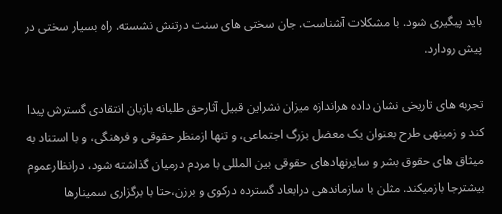باید پیگیری شود. با مشکلات آشناست. جان سختی های سنت درتنش نشسته. راه بسیار سختی در پیش رودارد.

تجربه های تاریخی نشان داده هراندازه میزان نشراین قبیل آثارحق طلبانه بازبان انتقادی گسترش پیدا کند و زمینه‍ی طرح بعنوان یک معضل بزرگ اجتماعی، و تنها ازمنظر حقوقی و فرهنگی، و با استناد به میثاق های حقوق بشر و سایرنهادهای حقوقی بین المللی با مردم درمیان گذاشته شود، درانظارعموم بیشترجا بازمیکند. مثلن با سازماندهی درابعاد گسترده درکوی و برزن،حتا با برگزاری سمینارها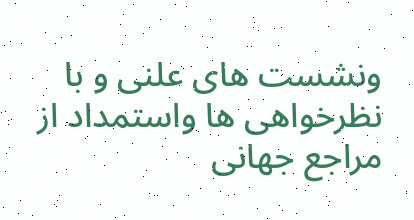ونشست های علنی و با نظرخواهی ها واستمداد از مراجع جهانی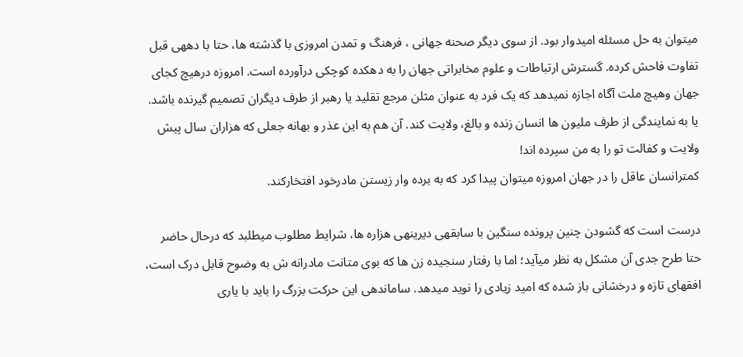میتوان به حل مسئله امیدوار بود. از سوی دیگر صحنه جهانی ، فرهنگ و تمدن امروزی با گذشته ها، حتا با دهه‍ی قبل تفاوت فاحش کرده. گسترش ارتباطات و علوم مخابراتی جهان را به دهکده کوچکی درآورده است. امروزه درهیچ کجای جهان وهیچ ملت آگاه اجازه نمیدهد که یک فرد به عنوان مثلن مرجع تقلید یا رهبر از طرف دیگران تصمیم گیرنده باشد. یا به نمایندگی از طرف ملیون ها انسان زنده و بالغ، ولایت کند. آن هم به این عذر و بهانه جعلی که هزاران سال پیش ولایت و کفالت تو را به من سپرده اند!
کمترانسان عاقل را در جهان امروزه میتوان پیدا کرد که به برده وار زیستن مادرخود افتخارکند.

درست است که گشودن چنین پرونده سنگین با سابقه‍ی دیرینه‍ی هزاره ها، شرایط مطلوب میطلبد که درحال حاضر حتا طرح جدی آن مشکل به نظر میآید؛ اما با رفتار سنجیده زن ها که بوی متانت مادرانه ش به وضوح قابل درک است، افقهای تازه و درخشانی باز شده که امید زیادی را نوید میدهد. ساماندهی این حرکت بزرگ را باید با یاری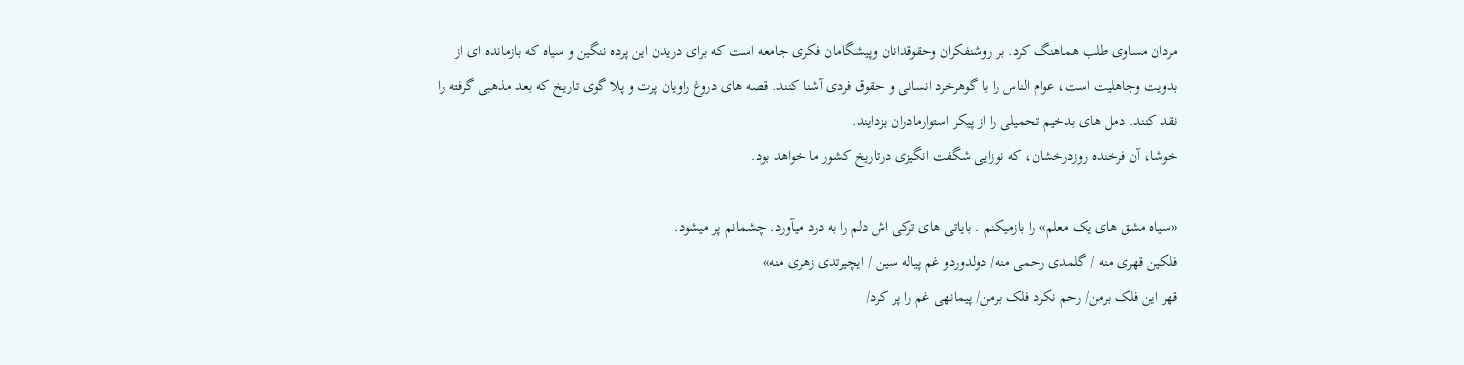مردان مساوی طلب هماهنگ کرد. بر روشنفکران وحقوقدانان وپیشگامان فکری جامعه است که برای دریدن این پرده ننگین و سیاه که بازمانده ای از بدویت وجاهلیت است، عوام الناس را با گوهرخرد انسانی و حقوق فردی آشنا کنند. قصه های دروغ راویان پرت و پلا گوی تاریخ که بعد مذهبی گرفته را نقد کنند. دمل های بدخیم تحمیلی را از پیکر استوارمادران بزدایند.
خوشا، آن فرخنده روزدرخشان، که نوزایی شگفت انگیزی درتاریخ کشور ما خواهد بود.

«سیاه مشق های یک معلم» را بازمیکنم . بایاتی های ترکی اش دلم را به درد میآورد. چشمانم پر میشود.
فلکین قهری منه / گلمدی رحمی منه/ دولدوردو غم پیاله سین / ایچیرتدی زهری منه»
قهر این فلک برمن/ رحم نکرد فلک برمن/ پیمانه‍ی غم را پر کرد/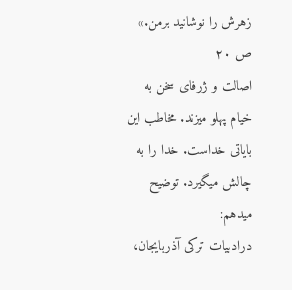زهرش را نوشانید برمن.» ص ۲۰
اصالت و ژرفای سخن به خیام پهلو میزند. مخاطب این بایاتی خداست. خدا را به چالش میگیرد. توضیح میدهم:
درادبیات ترکی آذربایجان،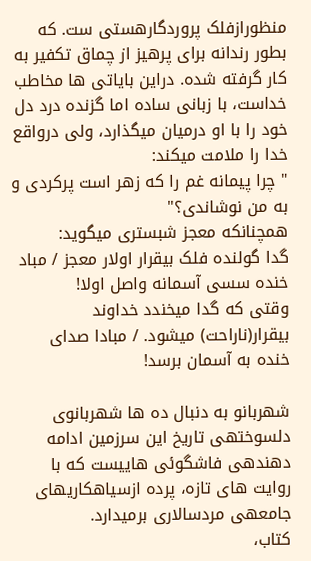منظورازفلک پروردگارهستی ست. که بطور رندانه برای پرهیز از چماق تکفیر به کار گرفته شده. دراین بایاتی ها مخاطب خداست، با زبانی ساده اما گزنده درد دل خود را با او درمیان میگذارد، ولی درواقع خدا را ملامت میکند:
" چرا پیمانه غم را که زهر است پرکردی و به من نوشاندی؟"
همچنانکه معجز شبستری میگوید:
گدا گولنده فلک بیقرار اولار معجز / مباد خنده سسی آسمانه واصل اولا!
وقتی که گدا میخندد خداوند بیقرار(ناراحت) میشود. / مبادا صدای خنده به آسمان برسد!

شهربانو به دنبال ده ها شهربانوی دلسوخته‍ی تاریخ این سرزمین ادامه دهنده‍ی فاشگوئی هاییست که با روایت های تازه، پرده ازسیاهکاریهای جامعه‍ی مردسالاری برمیدارد.
کتاب،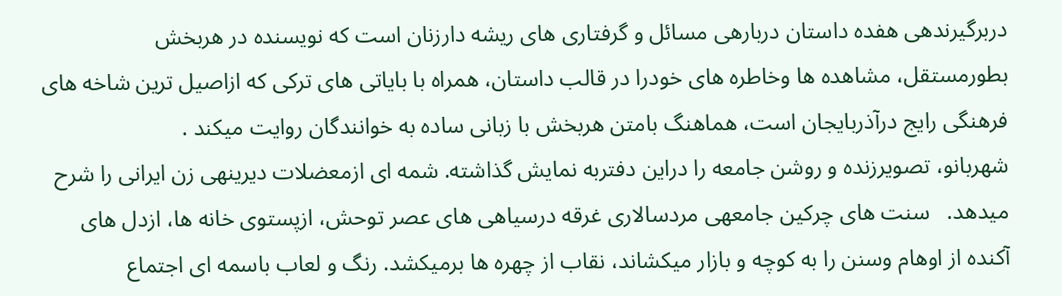دربرگیرنده‍ی هفده داستان درباره‍ی مسائل و گرفتاری های ریشه دارزنان است که نویسنده در هربخش بطورمستقل، مشاهده ها وخاطره های خودرا در قالب داستان، همراه با بایاتی های ترکی که ازاصیل ترین شاخه های فرهنگی رایج درآذربایجان است، هماهنگ بامتن هربخش با زبانی ساده به خوانندگان روایت میکند .
شهربانو، تصویرزنده و روشن جامعه را دراین دفتربه نمایش گذاشته. شمه ای ازمعضلات دیرینه‍ی زن ایرانی را شرح میدهد.   سنت های چرکین جامعه‍ی مردسالاری غرقه درسیاهی های عصر توحش، ازپستوی خانه ها، ازدل های آکنده از اوهام وسنن را به کوچه و بازار میکشاند، نقاب از چهره ها برمیکشد. رنگ و لعاب باسمه ای اجتماع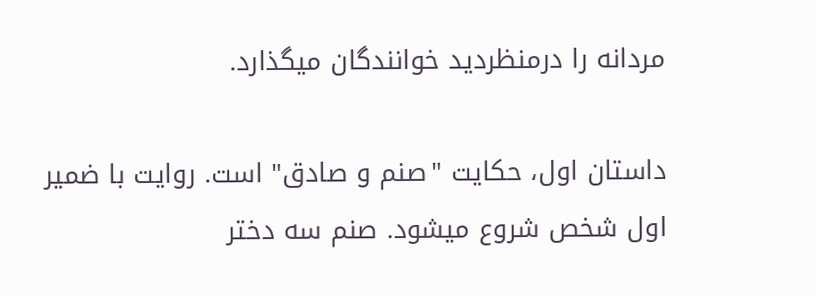مردانه را درمنظردید خوانندگان میگذارد.

داستان اول، حکایت "صنم و صادق" است. روایت با ضمیر اول شخص شروع میشود. صنم سه دختر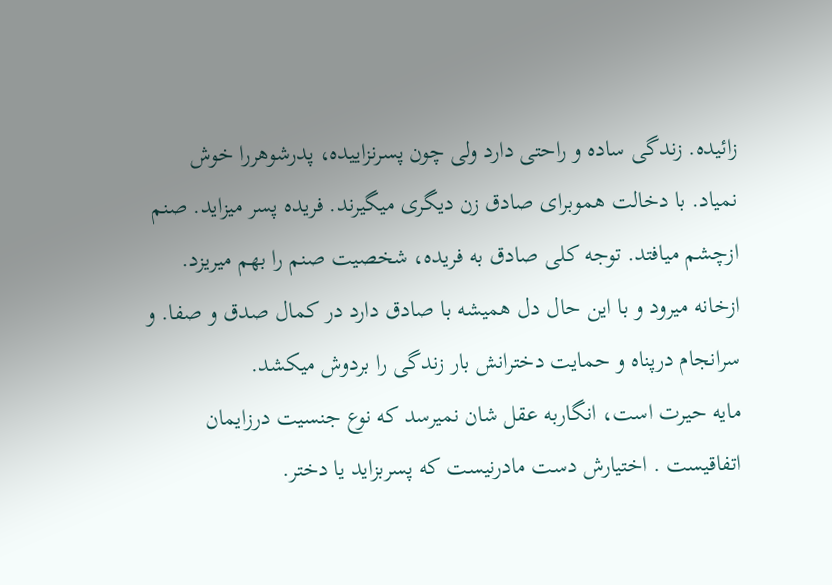زائیده. زندگی ساده و راحتی دارد ولی چون پسرنزاییده، پدرشوهررا خوش نمیاد. با دخالت هموبرای صادق زن دیگری میگیرند. فریده پسر میزاید. صنم ازچشم میافتد. توجه کلی صادق به فریده، شخصیت صنم را بهم میریزد. ازخانه میرود و با این حال دل همیشه با صادق دارد در کمال صدق و صفا. و سرانجام درپناه و حمایت دخترانش بار زندگی را بردوش میکشد.
مایه حیرت است، انگاربه عقل شان نمیرسد که نوع جنسیت درزایمان اتفاقیست . اختیارش دست مادرنیست که پسربزاید یا دختر.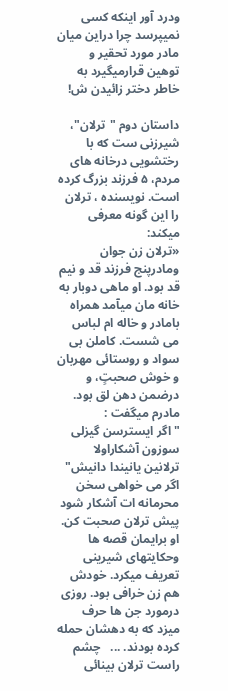ودرد آور اینکه کسی نمیپرسد چرا دراین میان مادر مورد تحقیر و توهین قرارمیگیرد به خاطر دختر زائیدن ش!

داستان دوم "ترلان"، شیرزنی ست که با رختشویی درخانه های مردم، ۵ فرزند بزرگ کرده است. نویسنده ، ترلان را این گونه معرفی میکند:
«ترلان زن جوان ومادرپنج فرزند قد و نیم قد بود. او ماهی دوبار به خانه مان میآمد همراه بامادر و خاله ام لباس می شست. کاملن بی سواد و روستائی مهربان و خوش صحبتٍ، و درضمن دهن لق بود. مادرم میگفت :
"اگر ایسترسن گیزلی سوزون آشکاراولا ترلانین یانیندا دانیش"
اگر می خواهی سخن محرمانه ات آشکار شود پیش ترلان صحبت کن.
او برایمان قصه ها وحکایتهای شیرینی تعریف میکرد. خودش هم زن خرافی بود. روزی درمورد جن ها حرف میزد که به دهشان حمله کرده بودند. ...   چشم راست ترلان بینائی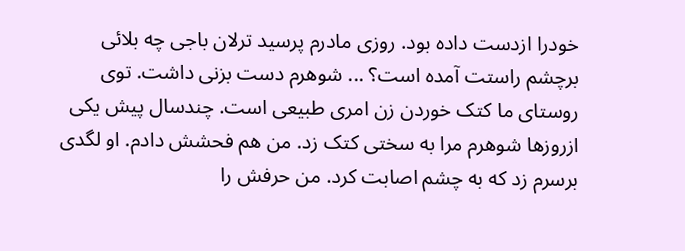خودرا ازدست داده بود. روزی مادرم پرسید ترلان باجی چه بلائی برچشم راستت آمده است؟ ... شوهرم دست بزنی داشت. توی روستای ما کتک خوردن زن امری طبیعی است. چندسال پیش یکی ازروزها شوهرم مرا به سختی کتک زد. من هم فحشش دادم. او لگدی برسرم زد که به چشم اصابت کرد. من حرفش را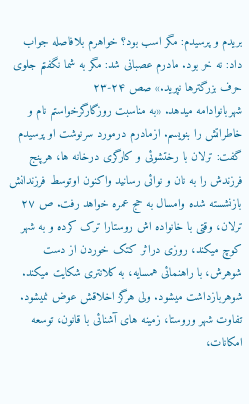بریدم و پرسیدم: مگر اسب بود؟ خواهرم بلافاصله جواب داد: نه خر بود. مادرم عصبانی شد: مگر به شما نگفتم جلوی حرف بزرگترها نپرید.» صص ۲۴-۲٣
شهربانوادامه میدهد. «به مناسبت روزگارگرخواستم نام و خاطراتش را بنویسم. ازمادرم درمورد سرنوشت او پرسیدم گفت: ترلان با رختشوئی و کارگری درخانه ها، هرپنج فرزندش را به نان و نوائی رسانید واکنون اوتوسط فرزندانش بازنشسته شده وامسال به حج عمره خواهد رفت. ص ۲۷
ترلان، وقتی با خانواده اش روستارا ترک کرده و به شهر کوچ میکند، روزی دراثر کتک خوردن از دست شوهرش، با راهنمائی همسایه، به کلانتری شکایت میکند. شوهربازداشت میشود. ولی هرگز اخلاقش عوض نمیشود. تفاوت شهر وروستا، زمینه های آشنائی با قانون، توسعه امکانات،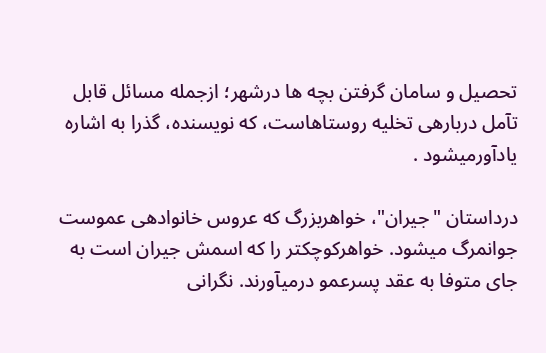تحصیل و سامان گرفتن بچه ها درشهر؛ ازجمله مسائل قابل تآمل درباره‍ی تخلیه روستاهاست، که نویسنده، گذرا به اشاره یادآورمیشود .

درداستان "جیران"، خواهربزرگ که عروس خانواده‍ی عموست جوانمرگ میشود. خواهرکوچکتر را که اسمش جیران است به جای متوفا به عقد پسرعمو درمیآورند. نگرانی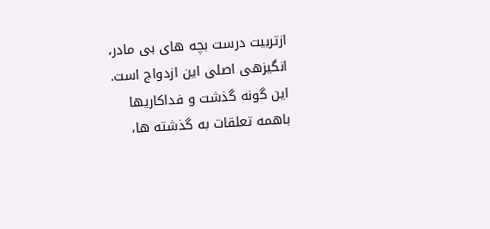ازتربیت درست بچه های بی مادر، انگیزه‍ی اصلی این ازدواج است. این گونه گذشت و فداکاریها باهمه تعلقات به گذشته ها،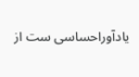یادآوراحساسی ست از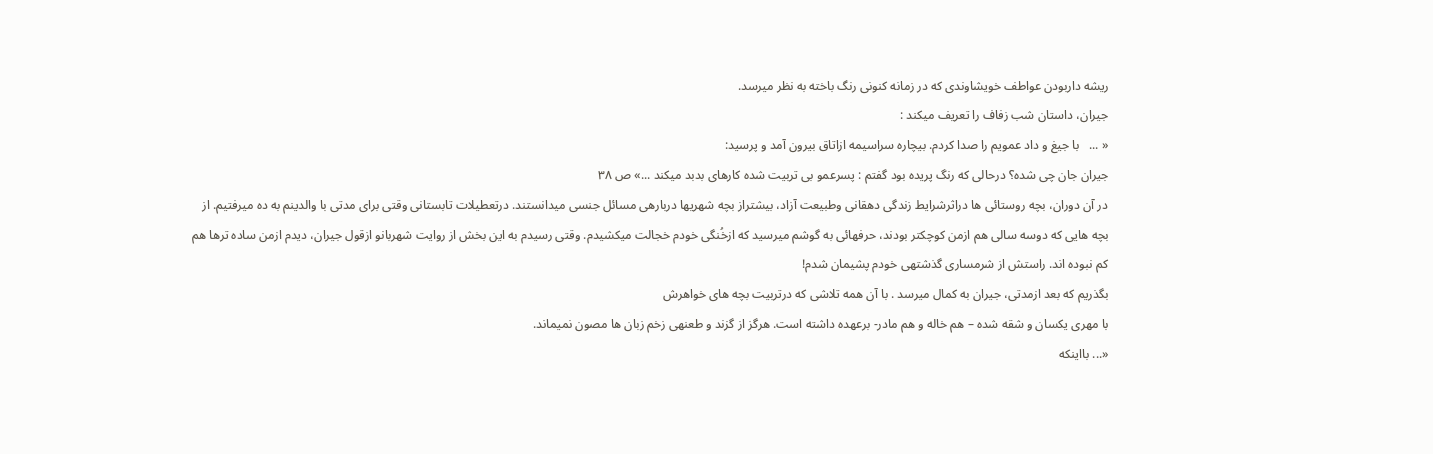ریشه داربودن عواطف خویشاوندی که در زمانه کنونی رنگ باخته به نظر میرسد.
جیران، داستان شب زفاف را تعریف میکند :
« ...   با جیغ و داد عمویم را صدا کردم. بیچاره سراسیمه ازاتاق بیرون آمد و پرسید:
جیران جان چی شده؟ درحالی که رنگ پریده بود گفتم : پسرعمو بی تربیت شده کارهای بدبد میکند ...» ص ٣٨
در آن دوران، بچه روستائی ها دراثرشرایط زندگی دهقانی وطبیعت آزاد، بیشتراز بچه شهریها درباره‍ی مسائل جنسی میدانستند. درتعطیلات تابستانی وقتی برای مدتی با والدینم به ده میرفتیم. از بچه هایی که دوسه سالی هم ازمن کوچکتر بودند، حرفهائی به گوشم میرسید که ازخُنگی خودم خجالت میکشیدم. وقتی رسیدم به این بخش از روایت شهربانو ازقول جیران، دیدم ازمن ساده ترها هم کم نبوده اند. راستش از شرمساری گذشته‍ی خودم پشیمان شدم!
بگذریم که بعد ازمدتی، جیران به کمال میرسد . با آن همه تلاشی که درتربیت بچه های خواهرش
با مهری یکسان و شقه شده – هم خاله و هم مادر- برعهده داشته است. هرگز از گزند و طعنه‍ی زخم زبان ها مصون نمیماند.
«... بااینکه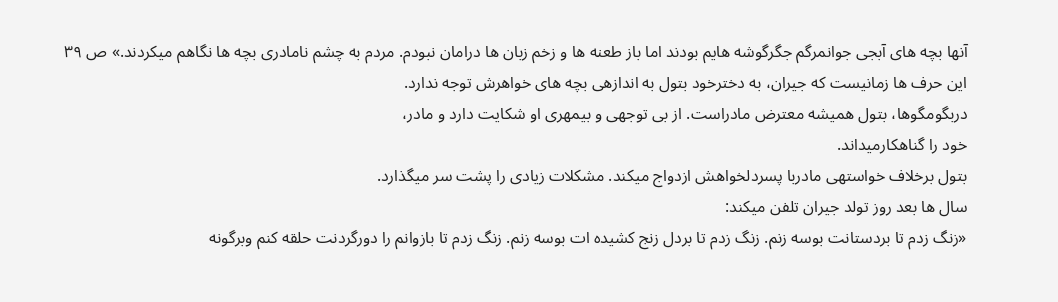آنها بچه های آبجی جوانمرگم جگرگوشه هایم بودند اما باز طعنه ها و زخم زبان ها درامان نبودم. مردم به چشم نامادری بچه ها نگاهم میکردند.» ص ٣۹
این حرف ها زمانیست که جیران، به دخترخود بتول به اندازه‍ی بچه های خواهرش توجه ندارد.
دربگومگوها، بتول همیشه معترض مادراست. از بی توجهی و بیمهری او شکایت دارد و مادر،
خود را گناهکارمیداند.
بتول برخلاف خواسته‍ی مادربا پسردلخواهش ازدواج میکند. مشکلات زیادی را پشت سر میگذارد.
سال ها بعد روز تولد جیران تلفن میکند:
«زنگ زدم تا بردستانت بوسه زنم. زنگ زدم تا بردل زنج کشیده ات بوسه زنم. زنگ زدم تا بازوانم را دورگردنت حلقه کنم وبرگونه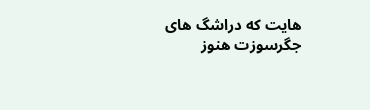هایت که دراشگ های جگرسوزت هنوز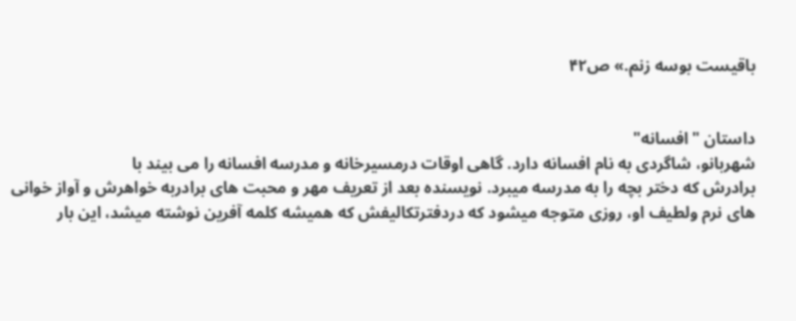باقیست بوسه زنم.» ص۴۲


داستان "افسانه"
شهربانو، شاگردی به نام افسانه دارد. گاهی اوقات درمسیرخانه و مدرسه افسانه را می بیند با
برادرش که دختر بچه را به مدرسه میبرد. نویسنده بعد از تعریف مهر و محبت های برادربه خواهرش و آواز خوانی های نرم ولطیف او، روزی متوجه میشود که دردفترتکالیفش که همیشه کلمه آفرین نوشته میشد، این بار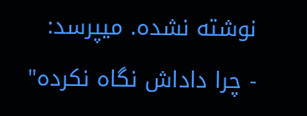نوشته نشده. میپرسد:
- چرا داداش نگاه نکرده"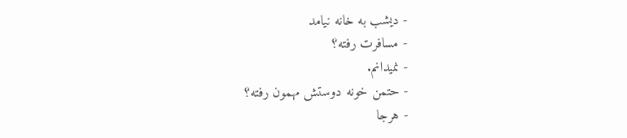- دیشب به خانه نیامد
- مسافرت رفته؟
- نمیدانم.
- حتمن خونه دوستش مهمون رفته؟
- هرجا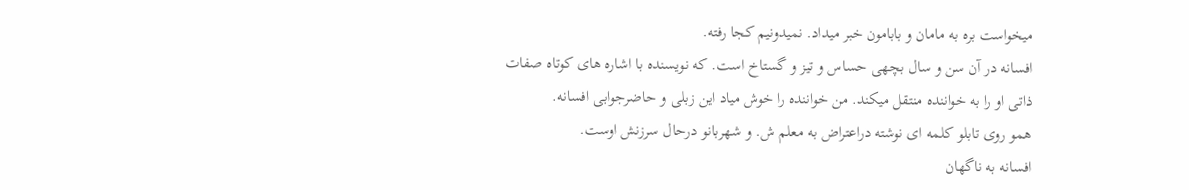میخواست بره به مامان و بابامون خبر میداد. نمیدونیم کجا رفته.
افسانه در آن سن و سال بچه‍ی حساس و تیز و گستاخ است. که نویسنده با اشاره های کوتاه صفات ذاتی او را به خواننده منتقل میکند. من خواننده را خوش میاد این زبلی و حاضرجوابی افسانه.
همو روی تابلو کلمه ای نوشته دراعتراض به معلم ش. و شهربانو درحال سرزنش اوست.
افسانه به ناگهان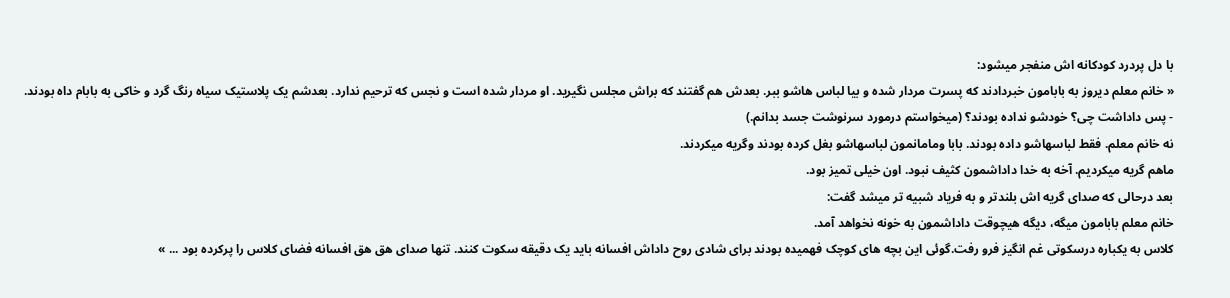با دل پردرد کودکانه اش منفجر میشود:
« خانم معلم دیروز به بابامون خبردادند که پسرت مردار شده و بیا لباس هاشو ببر. بعدش هم گفتند که براش مجلس نگیرید. او مردار شده است و نجس که ترحیم ندارد. بعدشم یک پلاستیک سیاه رنگ گرد و خاکی به بابام داه بودند.
- پس داداشت چی؟ خودشو نداده بودند؟ (میخواستم درمورد سرنوشت جسد بدانم.)
نه خانم معلم. فقط لباسهاشو داده بودند. بابا ومامانمون لباسهاشو بغل کرده بودند وگریه میکردند.
ماهم گریه میکردیم. آخه به خدا داداشمون کثیف نبود. اون خیلی تمیز بود.
بعد درحالی که صدای گریه اش بلندتر و به فریاد شبیه تر میشد گفت:
خانم معلم بابامون میگه، دیگه هیچوقت داداشمون به خونه نخواهد آمد.
کلاس به یکباره درسکوتی غم انگیز فرو رفت.گوئی این بچه های کوچک فهمیده بودند برای شادی روح داداش افسانه باید یک دقیقه سکوت کنند. تنها صدای هق هق افسانه فضای کلاس را پرکرده بود ... »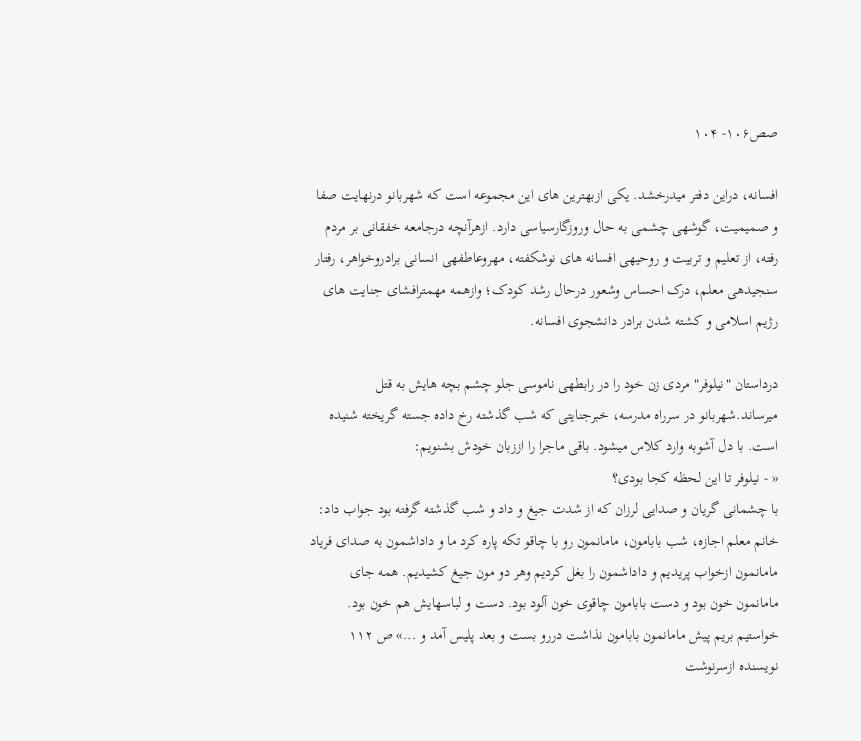صص۱۰۶- ۱۰۴

افسانه، دراین دفتر میدرخشد. یکی ازبهترین های این مجموعه است که شهربانو درنهایت صفا و صمیمیت، گوشه‍ی چشمی به حال وروزگارسیاسی دارد. ازهرآنچه درجامعه خفقانی بر مردم رفته، از تعلیم و تربیت و روحیه‍ی افسانه های نوشکفته، مهروعاطفه‍ی انسانی برادروخواهر، رفتار سنجیده‍ی معلم، درک احساس وشعور درحال رشد کودک؛ وازهمه مهمترافشای جنایت های رژیم اسلامی و کشته شدن برادر دانشجوی افسانه.

درداستان "نیلوفر" مردی زن خود را در رابطه‍ی ناموسی جلو چشم بچه هایش به قتل میرساند.شهربانو در سرراه مدرسه، خبرجنایتی که شب گذشته رخ داده جسته گریخته شنیده است. با دل آشوبه وارد کلاس میشود. باقی ماجرا را اززبان خودش بشنویم:
« - نیلوفر تا این لحظه کجا بودی؟
با چشمانی گریان و صدایی لرزان که از شدت جیغ و داد و شب گذشته گرفته بود جواب داد:
خانم معلم اجازه، شب بابامون، مامانمون رو با چاقو تکه پاره کرد ما و داداشمون به صدای فریاد مامانمون ازخواب پریدیم و داداشمون را بغل کردیم وهر دو مون جیغ کشیدیم. همه جای مامانمون خون بود و دست بابامون چاقوی خون آلود بود. دست و لباسهایش هم خون بود. خواستیم بریم پیش مامانمون بابامون نذاشت دررو بست و بعد پلیس آمد و ...» ص ۱۱۲
نویسنده ازسرنوشت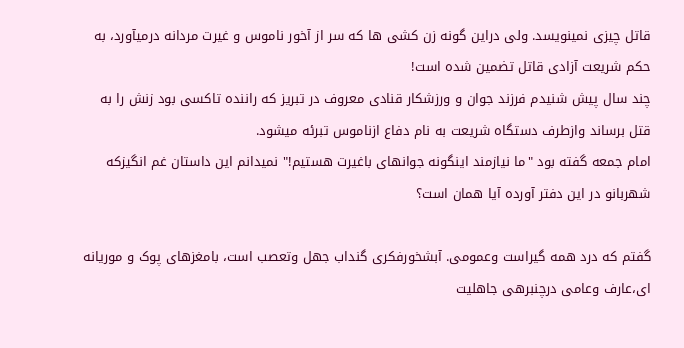قاتل چیزی نمینویسد. ولی دراین گونه زن کشی ها که سر از آخور ناموس و غیرت مردانه درمیآورد، به حکم شریعت آزادی قاتل تضمین شده است!
چند سال پیش شنیدم فرزند جوان و ورزشکار قنادی معروف در تبریز که راننده تاکسی بود زنش را به قتل برساند وازطرف دستگاه شریعت به نام دفاع ازناموس تبرئه میشود.
امام جمعه گفته بود "ما نیازمند اینگونه جوانهای باغیرت هستیم!" نمیدانم این داستان غم انگیزکه شهربانو در این دفتر آورده آیا همان است؟

گفتم که درد همه گیراست وعمومی. آبشخورفکری گنداب جهل وتعصب است، بامغزهای پوک و موریانه ای،عارف وعامی درچنبره‍ی جاهلیت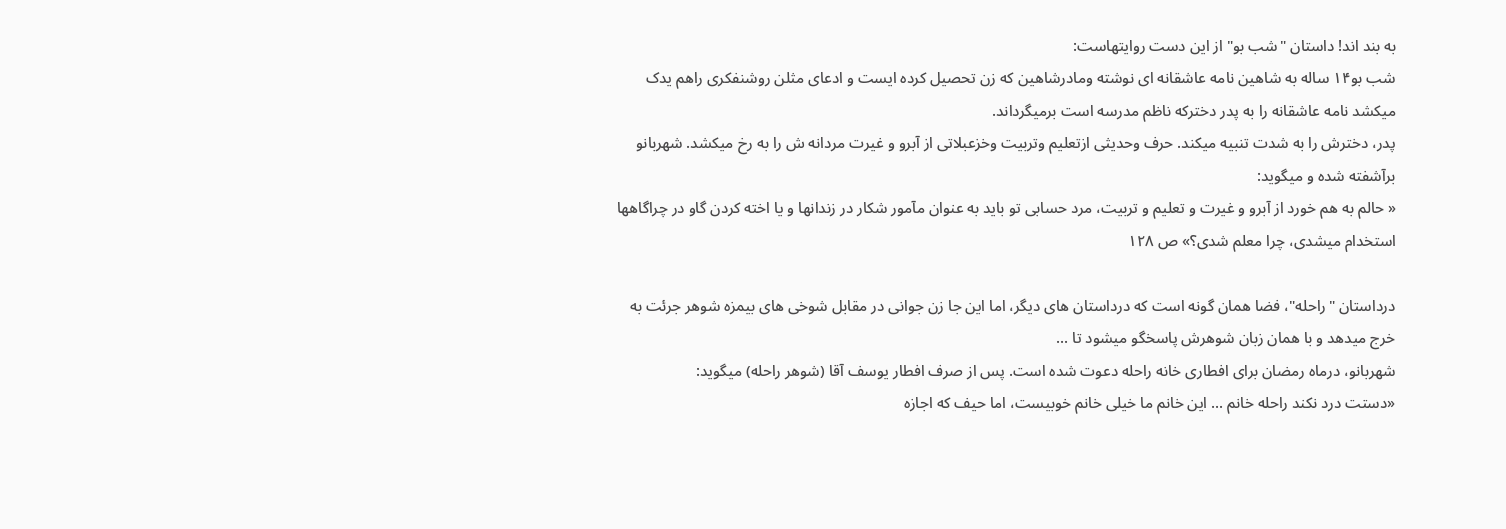به بند اند! داستان "شب بو" از این دست روایتهاست:
شب بو۱۴ ساله به شاهین نامه عاشقانه ای نوشته ومادرشاهین که زن تحصیل کرده ایست و ادعای مثلن روشنفکری راهم یدک میکشد نامه عاشقانه را به پدر دخترکه ناظم مدرسه است برمیگرداند.
پدر، دخترش را به شدت تنبیه میکند. حرف وحدیثی ازتعلیم وتربیت وخزعبلاتی از آبرو و غیرت مردانه ش را به رخ میکشد. شهربانو برآشفته شده و میگوید:
« حالم به هم خورد از آبرو و غیرت و تعلیم و تربیت، مرد حسابی تو باید به عنوان مآمور شکار در زندانها و یا اخته کردن گاو در چراگاهها استخدام میشدی، چرا معلم شدی؟» ص ۱۲٨

درداستان "راحله"، فضا همان گونه است که درداستان های دیگر، اما این جا زن جوانی در مقابل شوخی های بیمزه شوهر جرئت به خرج میدهد و با همان زبان شوهرش پاسخگو میشود تا ...
شهربانو، درماه رمضان برای افطاری خانه راحله دعوت شده است. پس از صرف افطار یوسف آقا (شوهر راحله) میگوید:
«دستت درد نکند راحله خانم ... این خانم ما خیلی خانم خوبیست، اما حیف که اجازه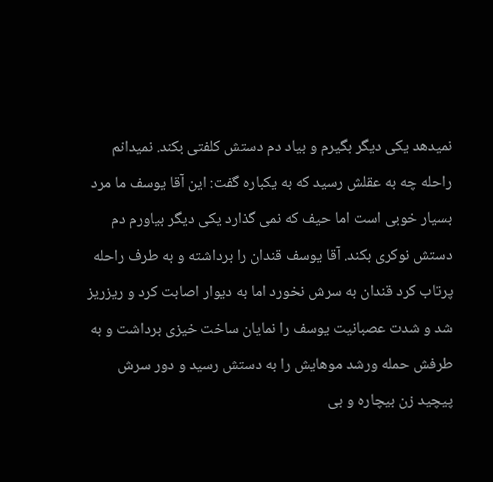نمیدهد یکی دیگر بگیرم و بیاد دم دستش کلفتی بکند. نمیدانم راحله چه به عقلش رسید که به یکباره گفت: این آقا یوسف ما مرد بسیار خوبی است اما حیف که نمی گذارد یکی دیگر بیاورم دم دستش نوکری بکند. آقا یوسف قندان را برداشته و به طرف راحله پرتاب کرد قندان به سرش نخورد اما به دیوار اصابت کرد و ریزریز شد و شدت عصبانیت یوسف را نمایان ساخت خیزی برداشت و به طرفش حمله ورشد موهایش را به دستش رسید و دور سرش پیچید زن بیچاره و بی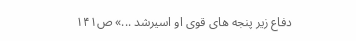دفاع زیر پنجه های قوی او اسیرشد ...» ص۱۴۱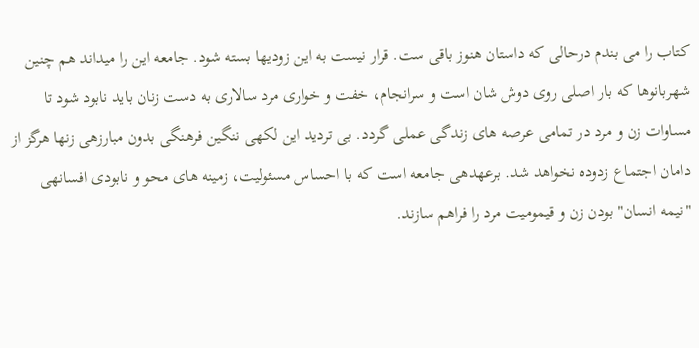کتاب را می بندم درحالی که داستان هنوز باقی ست. قرار نیست به این زودیها بسته شود. جامعه این را میداند هم چنین شهربانوها که بار اصلی روی دوش شان است و سرانجام، خفت و خواری مرد سالاری به دست زنان باید نابود شود تا مساوات زن و مرد در تمامی عرصه های زندگی عملی گردد. بی تردید این لکه‍ی ننگین فرهنگی بدون مبارزه‍ی زنها هرگز از دامان اجتماع زدوده نخواهد شد. برعهده‍ی جامعه است که با احساس مسئولیت، زمینه های محو و نابودی افسانه‍ی "نیمه انسان" بودن زن و قیمومیت مرد را فراهم سازند.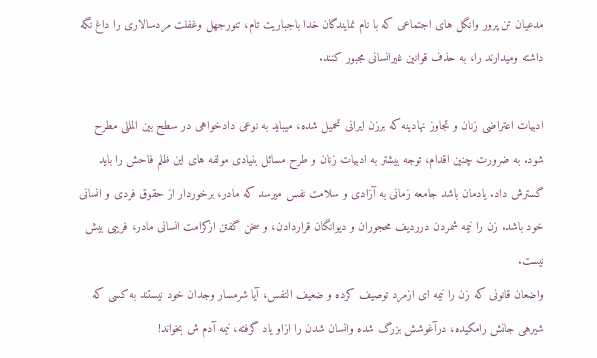مدعیان تن پرور وانگل های اجتماعی که با نام نمایندگان خدا باجباریت تام، تنورجهل وغفلت مردسالاری را داغ نگه داشته ومیدارند را، به حذف قوانین غیرانسانی مجبور کنند.

ادبیات اعتراضی زنان و تجاوز نهادینه که برزن ایرانی تحمیل شده، میباید به نوعی دادخواهی در سطح بین المللی مطرح شود. به ضرورت چنین اقدام، توجه بیشتر به ادبیات زنان و طرح مسائل بنیادی مولفه های این ظلم فاحش را باید گسترش داد. یادمان باشد جامعه زمانی به آزادی و سلامت نفس میرسد که مادر، برخوردار از حقوق فردی و انسانی خود باشد. زن را نیمه شمردن درردیف محجوران و دیوانگان قراردادن، و سخن گفتن ازکرامت انسانی مادر، فریبی بیش نیست.
واضعان قانونی که زن را نیمه ای ازمرد توصیف کرده و ضعیف النفس، آیا شرمسار وجدان خود نیستند به کسی که شیره‍ی جانش رامکیده، درآغوشش بزرگ شده وانسان شدن را ازاو یاد گرفته، نیمه آدم ش بخواند!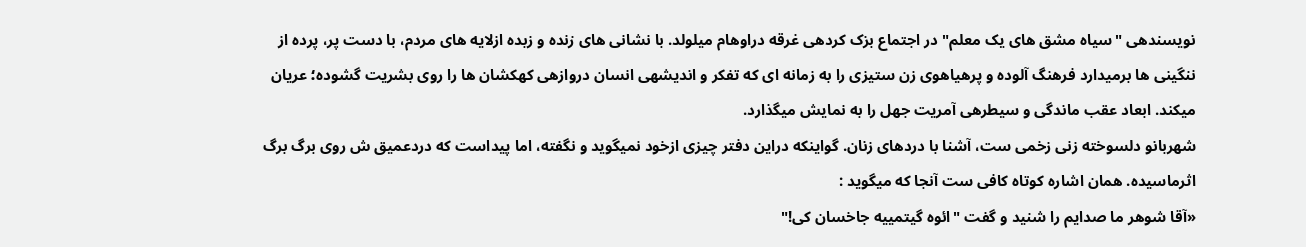نویسنده‍ی "سیاه مشق های یک معلم" در اجتماع بزک کرده‍ی غرقه دراوهام میلولد. با نشانی های زنده و زبده ازلایه های مردم، با دست پر، پرده از ننگینی ها برمیدارد فرهنگ آلوده و پرهیاهوی زن ستیزی را به زمانه ای که تفکر و اندیشه‍ی انسان دروازه‍ی کهکشان ها را روی بشریت گشوده؛ عریان میکند. ابعاد عقب ماندگی و سیطره‍ی آمریت جهل را به نمایش میگذارد.
شهربانو دلسوخته زنی زخمی ست، آشنا با دردهای زنان. گواینکه دراین دفتر چیزی ازخود نمیگوید و نگفته، اما پیداست که دردعمیق ش روی برگ برگ اثرماسیده. همان اشاره کوتاه کافی ست آنجا که میگوید :
«آقا شوهر ما صدایم را شنید و گفت "ائوه گیتمییه جاخسان کی!"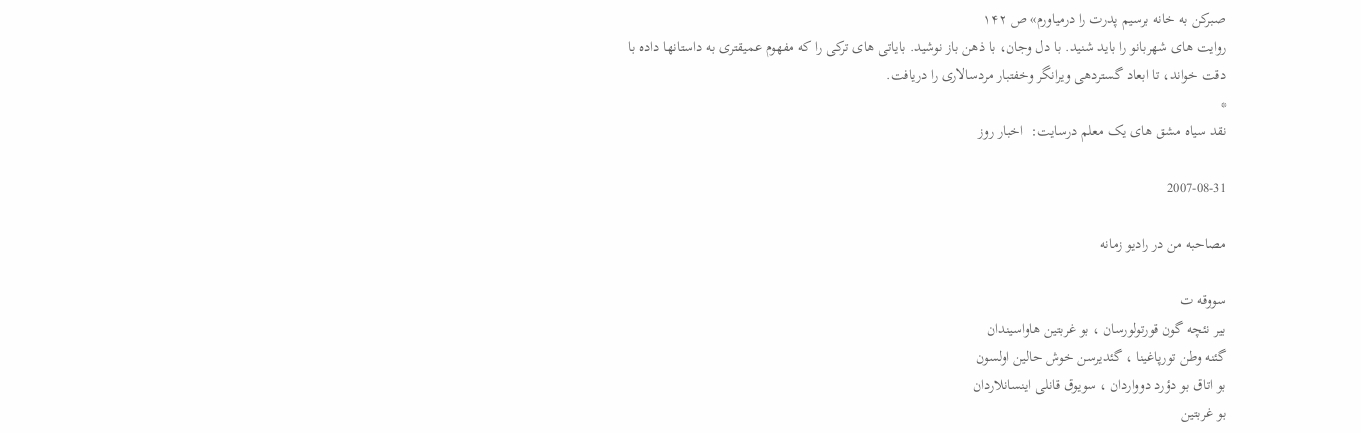صبرکن به خانه برسیم پدرت را درمیاورم» ص ۱۴۲
روایت های شهربانو را باید شنید. با دل وجان، با ذهن باز نوشید. بایاتی های ترکی را که مفهوم عمیقتری به داستانها داده با دقت خواند، تا ابعاد گسترده‍ی ویرانگر وخفتبار مردسالاری را دریافت.
*
نقد سیاه مشق های یک معلم درسایت:  اخبار روز

2007-08-31

مصاحبه من در رادیو زمانه

سووقه ت
بیر نئچه گون قورتولورسان ، بو غربتین هاواسیندان
گئنه وطن تورپاغینا ، گئدیرسن خوش حالین اولسون
بو اتاق بو دؤرد دوواردان ، سویوق قانلی اینسانلاردان
بو غربتین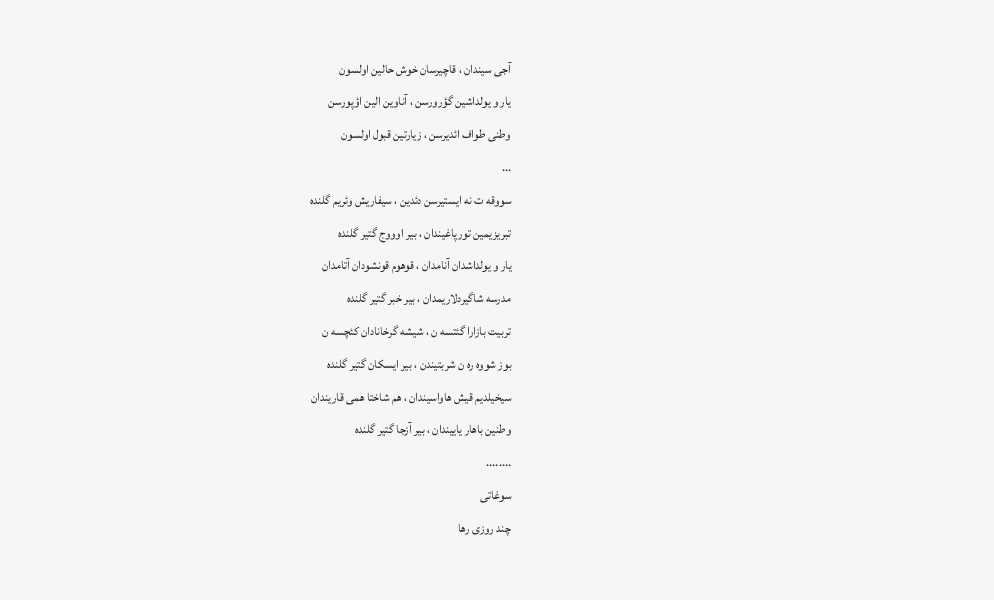آجی سیندان ، قاچیرسان خوش حالین اولسون
یار و یولداشین گؤرورسن ، آناوین الین اؤپورسن
وطنی طواف ائدیرسن ، زیارتین قبول اولسون
...
سووقه ت نه ایستیرسن دئدین ، سیفاریش وئریم گلنده
تبریزیمین تورپاغیندان ، بیر اوووج گتیر گلنده
یار و یولداشدان آنامدان ، قوهوم قونشودان آتامدان
مدرسه شاگیردلاریمدان ، بیر خبر گتیر گلنده
تربیت بازارا گئتسه ن ، شیشه گرخانادان کئچسه ن
بوز شووه ره ن شربتیندن ، بیر ایسکان گتیر گلنده
سیخیلدیم قیش هاواسیندان ، هم شاختا همی قاریندان
وطنین باهار یاییندان ، بیر آزجا گتیر گلنده
........
سوغاتی
چند روزی رها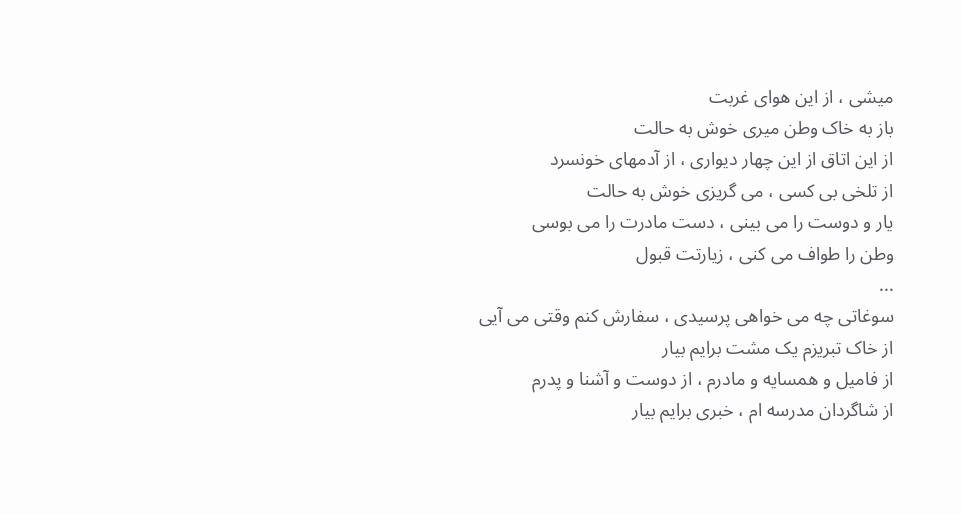میشی ، از این هوای غربت
باز به خاک وطن میری خوش به حالت
از این اتاق از این چهار دیواری ، از آدمهای خونسرد
از تلخی بی کسی ، می گریزی خوش به حالت
یار و دوست را می بینی ، دست مادرت را می بوسی
وطن را طواف می کنی ، زیارتت قبول
...
سوغاتی چه می خواهی پرسیدی ، سفارش کنم وقتی می آیی
از خاک تبریزم یک مشت برایم بیار
از فامیل و همسایه و مادرم ، از دوست و آشنا و پدرم
از شاگردان مدرسه ام ، خبری برایم بیار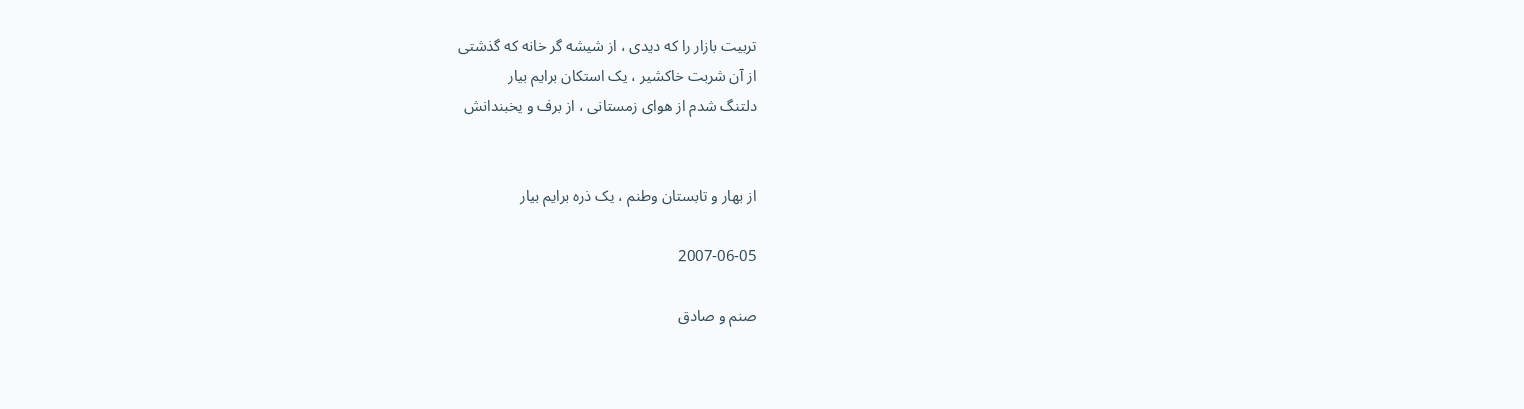تربیت بازار را که دیدی ، از شیشه گر خانه که گذشتی
از آن شربت خاکشیر ، یک استکان برایم بیار
دلتنگ شدم از هوای زمستانی ، از برف و یخبندانش


از بهار و تابستان وطنم ، یک ذره برایم بیار

2007-06-05

صنم و صادق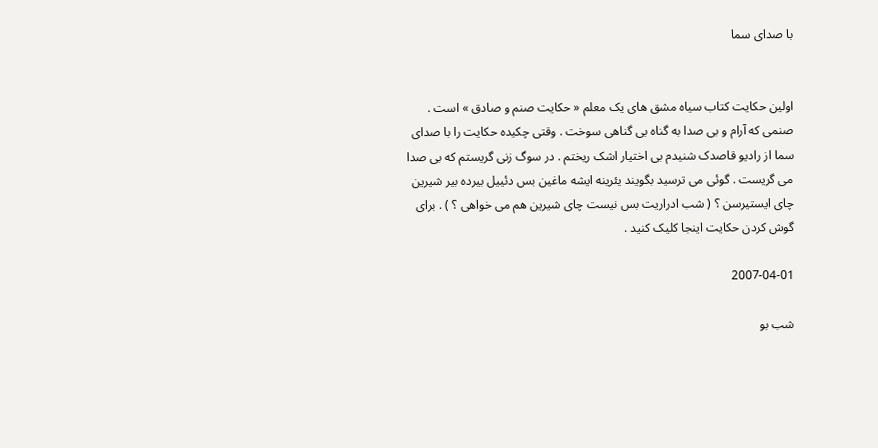با صدای سما


اولین حکایت کتاب سیاه مشق های یک معلم « حکایت صنم و صادق » است . صنمی که آرام و بی صدا به گناه بی گناهی سوخت . وقتی چکیده حکایت را با صدای سما از رادیو قاصدک شنیدم بی اختیار اشک ریختم . در سوگ زنی گریستم که بی صدا می گریست . گوئی می ترسید بگویند یئرینه ایشه ماغین بس دئییل بیرده بیر شیرین چای ایستیرسن ؟ ( شب ادراریت بس نیست چای شیرین هم می خواهی ؟ ) . برای گوش کردن حکایت اینجا کلیک کنید .

2007-04-01

شب بو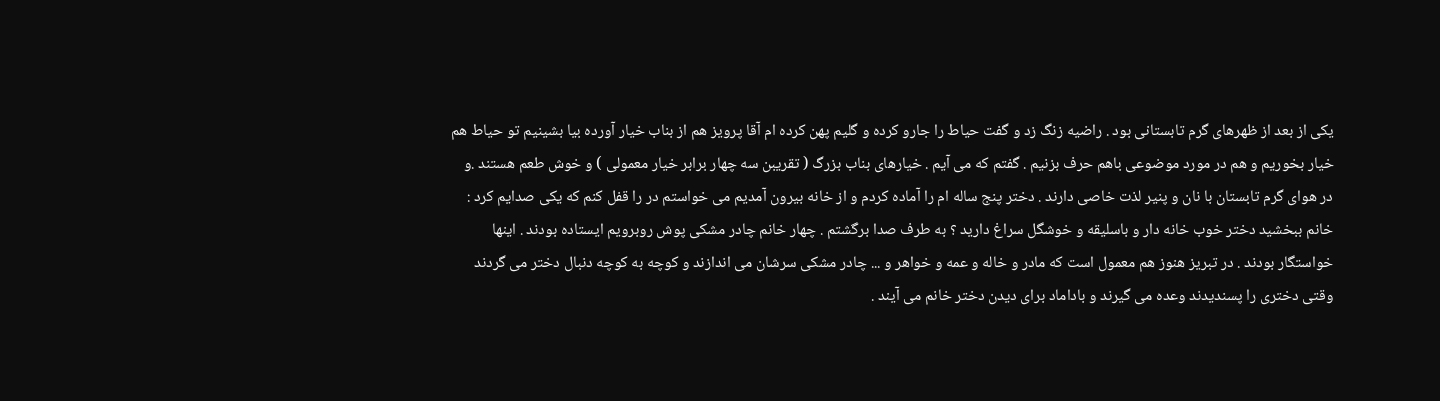یکی از بعد از ظهرهای گرم تابستانی بود . راضیه زنگ زد و گفت حیاط را جارو کرده و گلیم پهن کرده ام آقا پرویز هم از بناب خیار آورده بیا بشینیم تو حیاط هم خیار بخوریم و هم در مورد موضوعی باهم حرف بزنیم . گفتم که می آیم . خیارهای بناب بزرگ ( تقریبن سه چهار برابر خیار معمولی ) و خوش طعم هستند .و در هوای گرم تابستان با نان و پنیر لذت خاصی دارند . دختر پنج ساله ام را آماده کردم و از خانه بیرون آمدیم می خواستم در را قفل کنم که یکی صدایم کرد : خانم ببخشید دختر خوب خانه دار و باسلیقه و خوشگل سراغ دارید ؟ به طرف صدا برگشتم . چهار خانم چادر مشکی پوش روبرویم ایستاده بودند . اینها خواستگار بودند . در تبریز هنوز هم معمول است که مادر و خاله و عمه و خواهر و ... چادر مشکی سرشان می اندازند و کوچه به کوچه دنبال دختر می گردند وقتی دختری را پسندیدند وعده می گیرند و باداماد برای دیدن دختر خانم می آیند .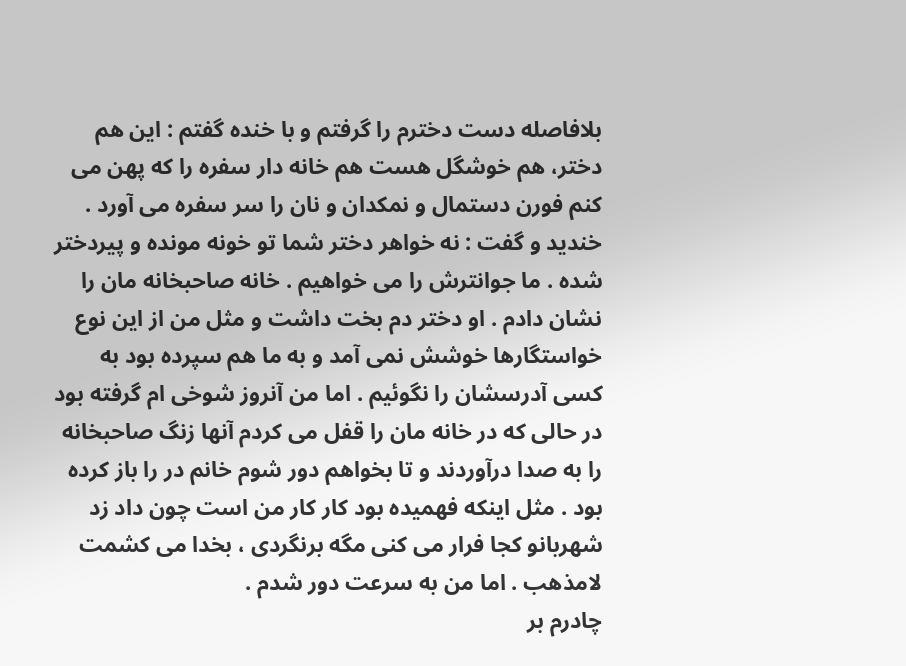بلافاصله دست دخترم را گرفتم و با خنده گفتم : این هم دختر، هم خوشگل هست هم خانه دار سفره را که پهن می کنم فورن دستمال و نمکدان و نان را سر سفره می آورد . خندید و گفت : نه خواهر دختر شما تو خونه مونده و پیردختر شده . ما جوانترش را می خواهیم . خانه صاحبخانه مان را نشان دادم . او دختر دم بخت داشت و مثل من از این نوع خواستگارها خوشش نمی آمد و به ما هم سپرده بود به کسی آدرسشان را نگوئیم . اما من آنروز شوخی ام گرفته بود در حالی که در خانه مان را قفل می کردم آنها زنگ صاحبخانه را به صدا درآوردند و تا بخواهم دور شوم خانم در را باز کرده بود . مثل اینکه فهمیده بود کار کار من است چون داد زد شهربانو کجا فرار می کنی مگه برنگردی ، بخدا می کشمت لامذهب . اما من به سرعت دور شدم .
چادرم بر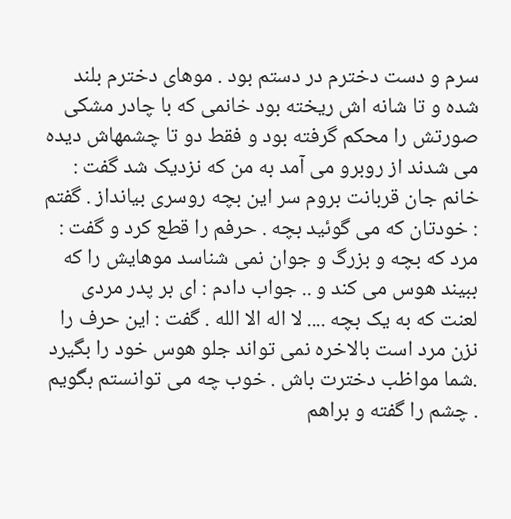سرم و دست دخترم در دستم بود . موهای دخترم بلند شده و تا شانه اش ریخته بود خانمی که با چادر مشکی صورتش را محکم گرفته بود و فقط دو تا چشمهاش دیده می شدند از روبرو می آمد به من که نزدیک شد گفت : خانم جان قربانت بروم سر این بچه روسری بیانداز . گفتم : خودتان که می گوئید بچه . حرفم را قطع کرد و گفت : مرد که بچه و بزرگ و جوان نمی شناسد موهایش را که ببیند هوس می کند و .. جواب دادم : ای بر پدر مردی لعنت که به یک بچه .... لا اله الا الله . گفت : این حرف را نزن مرد است بالاخره نمی تواند جلو هوس خود را بگیرد .شما مواظب دخترت باش . خوب چه می توانستم بگویم . چشم را گفته و براهم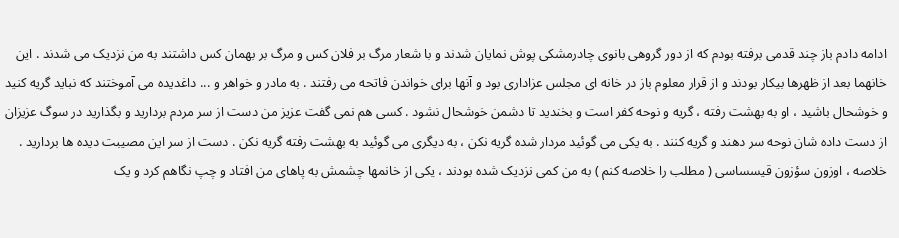ادامه دادم باز چند قدمی برفته بودم که از دور گروهی بانوی چادرمشکی پوش نمایان شدند و با شعار مرگ بر فلان کس و مرگ بر بهمان کس داشتند به من نزدیک می شدند . این خانهما بعد از ظهرها بیکار بودند و از قرار معلوم باز در خانه ای مجلس عزاداری بود و آنها برای خواندن فاتحه می رفتند . به مادر و خواهر و ... داغدیده می آموختند که نباید گریه کنید و خوشحال باشید ، او به بهشت رفته ، گریه و نوحه کفر است و بخندید تا دشمن خوشحال نشود . کسی هم نمی گفت عزیز من دست از سر مردم بردارید و بگذارید در سوگ عزیزان از دست داده شان نوحه سر دهند و گریه کنند . به یکی می گوئید مردار شده گریه نکن ، به دیگری می گوئید به بهشت رفته گریه نکن . دست از سر این مصیبت دیده ها بردارید . خلاصه ، اوزون سؤزون قیسساسی ( مطلب را خلاصه کنم ) به من کمی نزدیک شده بودند ، یکی از خانمها چشمش به پاهای من افتاد و چپ نگاهم کرد و یک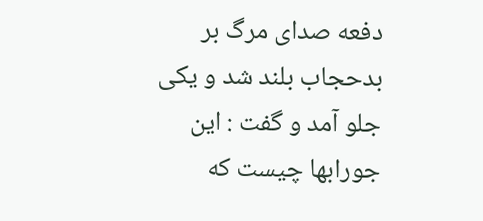دفعه صدای مرگ بر بدحجاب بلند شد و یکی جلو آمد و گفت : این جورابها چیست که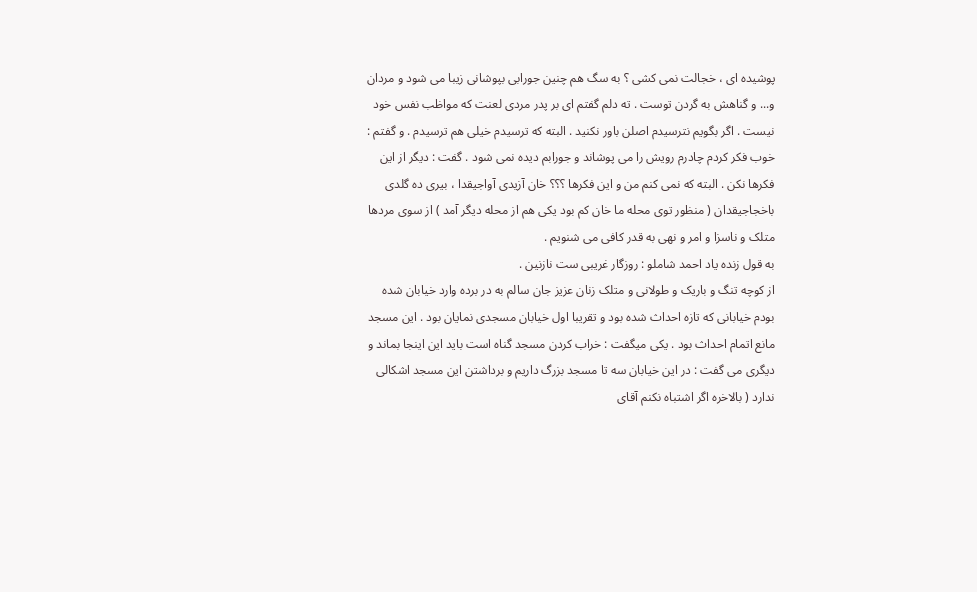پوشیده ای ، خجالت نمی کشی ؟ به سگ هم چنین جورابی بپوشانی زیبا می شود و مردان و... و گناهش به گردن توست . ته دلم گفتم ای بر پدر مردی لعنت که مواظب نفس خود نیست . اگر بگویم نترسیدم اصلن باور نکنید . البته که ترسیدم خیلی هم ترسیدم . و گفتم : خوب فکر کردم چادرم رویش را می پوشاند و جورابم دیده نمی شود . گفت : دیگر از این فکرها نکن . البته که نمی کنم من و این فکرها ؟؟؟ خان آزیدی آواجیقدا ، بیری ده گلدی باخجاجیقدان ( منظور توی محله ما خان کم بود یکی هم از محله دیگر آمد ) از سوی مردها متلک و ناسزا و امر و نهی به قدر کافی می شنویم .
به قول زنده یاد احمد شاملو : روزگار غریبی ست نازنین .
از کوچه تنگ و باریک و طولانی و متلک زنان عزیز جان سالم به در برده وارد خیابان شده بودم خیابانی که تازه احداث شده بود و تقریبا اول خیابان مسجدی نمایان بود . این مسجد مانع اتمام احداث بود . یکی میگفت : خراب کردن مسجد گناه است باید این اینجا بماند و دیگری می گفت : در این خیابان سه تا مسجد بزرگ داریم و برداشتن این مسجد اشکالی ندارد ( بالاخره اگر اشتباه نکنم آقای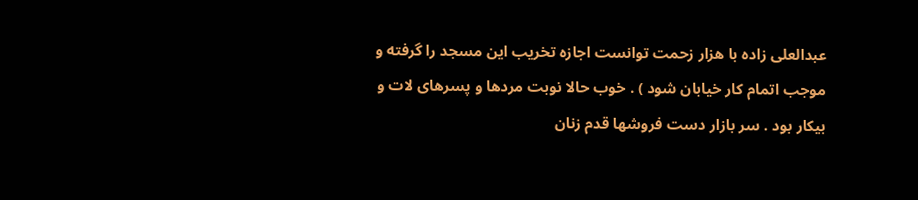عبدالعلی زاده با هزار زحمت توانست اجازه تخریب این مسجد را گرفته و موجب اتمام کار خیابان شود ) . خوب حالا نوبت مردها و پسرهای لات و بیکار بود . سر بازار دست فروشها قدم زنان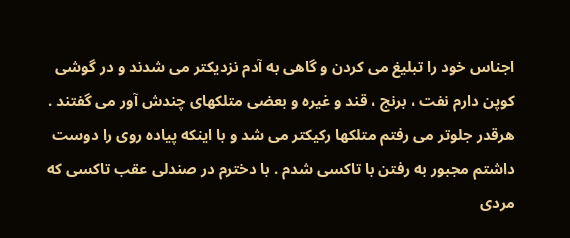اجناس خود را تبلیغ می کردن و گاهی به آدم نزدیکتر می شدند و در گوشی کوپن دارم نفت ، برنج ، قند و غیره و بعضی متلکهای چندش آور می گفتند . هرقدر جلوتر می رفتم متلکها رکیکتر می شد و با اینکه پیاده روی را دوست داشتم مجبور به رفتن با تاکسی شدم . با دخترم در صندلی عقب تاکسی که مردی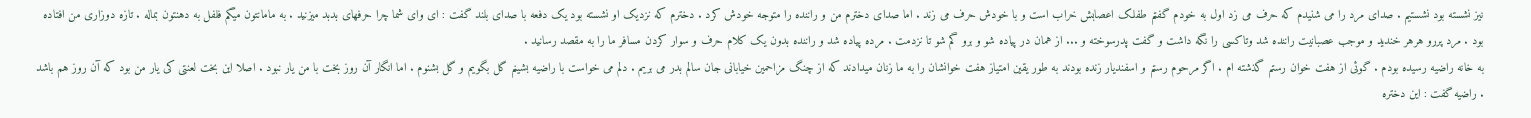نیز نشسته بود نشستیم . صدای مرد را می شنیدم که حرف می زد اول به خودم گفتم طفلک اعصابش خراب است و با خودش حرف می زند . اما صدای دخترم من و راننده را متوجه خودش کرد . دخترم که نزدیک او نشسته بود یک دفعه با صدای بلند گفت : ای وای شما چرا حرفهای بدبد میزنید . به مامانتون میگم فلفل به دهنتون بماله . تازه دوزاری من افتاده بود . مرد پررو هرهر خندید و موجب عصبانیت راننده شد وتاکسی را نگه داشت و گفت پدرسوخته و ... از همان در پیاده شو و برو گم شو تا نزدمت . مرده پیاده شد و راننده بدون یک کلام حرف و سوار کردن مسافر ما را به مقصد رسانید .
به خانه راضیه رسیده بودم . گوئی از هفت خوان رستم گذشته ام . اگر مرحوم رستم و اسفندیار زنده بودند به طور یقین امتیاز هفت خوانشان را به ما زنان میدادند که از چنگ مزاحمین خیابانی جان سالم بدر می بریم . دلم می خواست با راضیه بشینم گل بگویم و گل بشنوم . اما انگار آن روز بخت با من یار نبود . اصلا این بخت لعنتی کی یار من بود که آن روز هم باشد . راضیه گفت : این دختره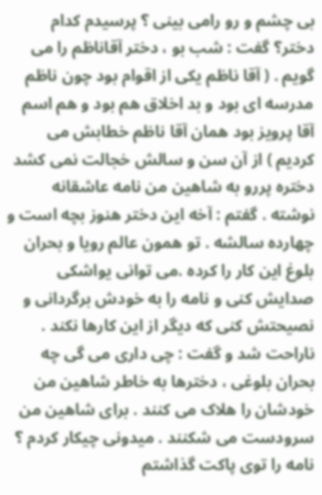بی چشم و رو رامی بینی ؟ پرسیدم کدام دختر؟ گفت : شب بو ، دختر آقاناظم را می گویم . ( آقا ناظم یکی از اقوام بود چون ناظم مدرسه ای بود و بد اخلاق هم بود و هم اسم آقا پرویز بود همان آقا ناظم خطابش می کردیم ) از آن سن و سالش خجالت نمی کشد دختره پررو به شاهین من نامه عاشقانه نوشته . گفتم : آخه این دختر هنوز بچه است و چهارده سالشه . تو همون عالم رویا و بحران بلوغ این کار را کرده .می توانی یواشکی صدایش کنی و نامه را به خودش برگردانی و نصیحتش کنی که دیگر از این کارها نکند . ناراحت شد و گفت : چی داری می گی چه بحران بلوغی ، دخترها به خاطر شاهین من خودشان را هلاک می کنند . برای شاهین من سرودست می شکنند . میدونی چیکار کردم ؟ نامه را توی پاکت گذاشتم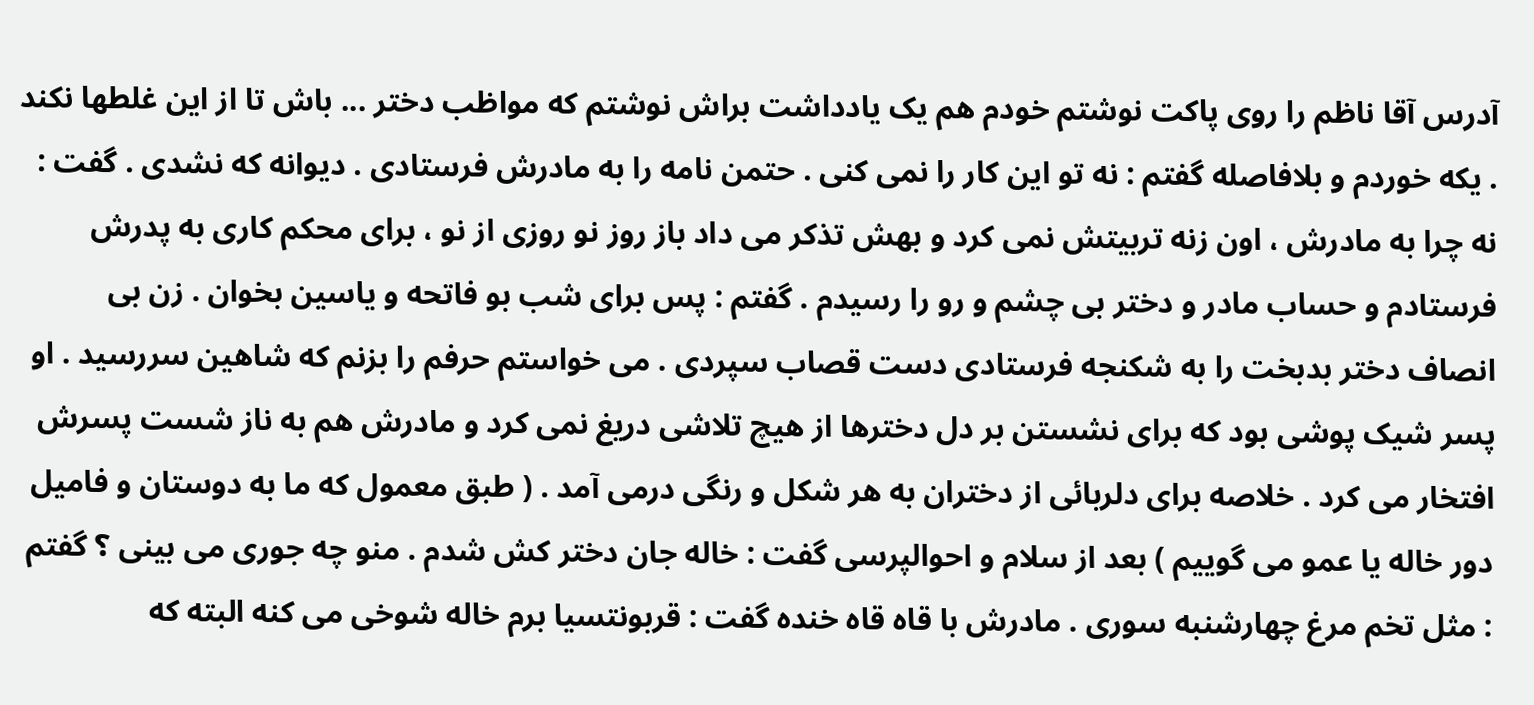آدرس آقا ناظم را روی پاکت نوشتم خودم هم یک یادداشت براش نوشتم که مواظب دختر ... باش تا از این غلطها نکند . یکه خوردم و بلافاصله گفتم : نه تو این کار را نمی کنی . حتمن نامه را به مادرش فرستادی . دیوانه که نشدی . گفت : نه چرا به مادرش ، اون زنه تربیتش نمی کرد و بهش تذکر می داد باز روز نو روزی از نو ، برای محکم کاری به پدرش فرستادم و حساب مادر و دختر بی چشم و رو را رسیدم . گفتم : پس برای شب بو فاتحه و یاسین بخوان . زن بی انصاف دختر بدبخت را به شکنجه فرستادی دست قصاب سپردی . می خواستم حرفم را بزنم که شاهین سررسید . او پسر شیک پوشی بود که برای نشستن بر دل دخترها از هیچ تلاشی دریغ نمی کرد و مادرش هم به ناز شست پسرش افتخار می کرد . خلاصه برای دلربائی از دختران به هر شکل و رنگی درمی آمد . ( طبق معمول که ما به دوستان و فامیل دور خاله یا عمو می گوییم ) بعد از سلام و احوالپرسی گفت : خاله جان دختر کش شدم . منو چه جوری می بینی ؟ گفتم : مثل تخم مرغ چهارشنبه سوری . مادرش با قاه قاه خنده گفت : قربونتسیا برم خاله شوخی می کنه البته که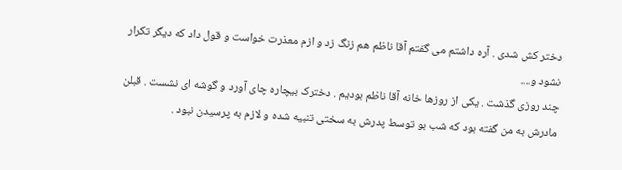دختر کش شدی . آره داشتم می گفتم آقا ناظم هم زنگ زد و ازم معذرت خواست و قول داد که دیگر تکرار نشود و....
چند روزی گذشت . یکی از روزها خانه آقا ناظم بودیم . دخترک بیچاره چای آورد و گوشه ای نشست . قبلن مادرش به من گفته بود که شب بو توسط پدرش به سختی تنبیه شده و لازم به پرسیدن نبود .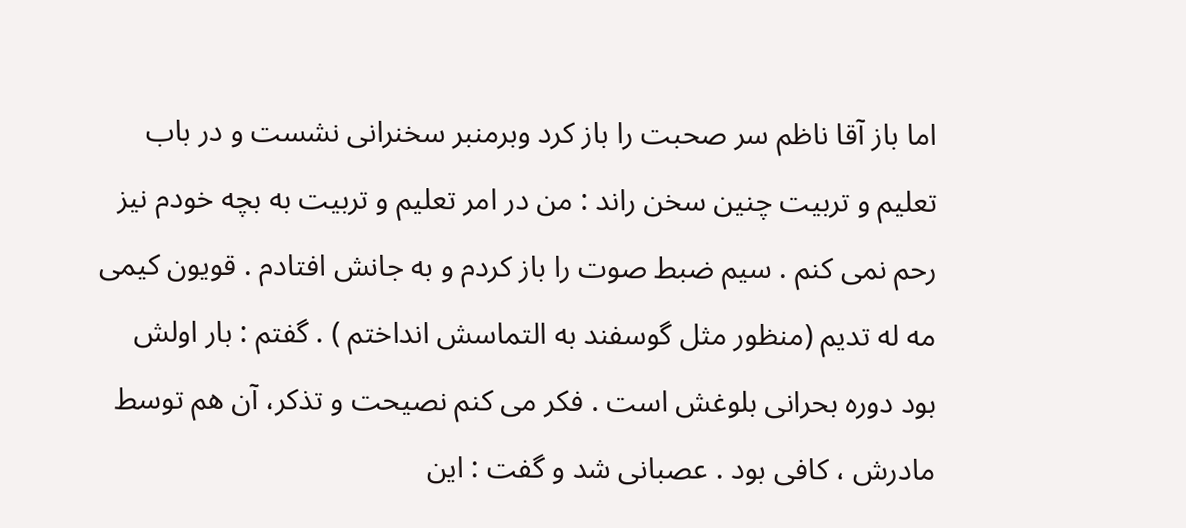اما باز آقا ناظم سر صحبت را باز کرد وبرمنبر سخنرانی نشست و در باب تعلیم و تربیت چنین سخن راند : من در امر تعلیم و تربیت به بچه خودم نیز رحم نمی کنم . سیم ضبط صوت را باز کردم و به جانش افتادم . قویون کیمی مه له تدیم (منظور مثل گوسفند به التماسش انداختم ) . گفتم : بار اولش بود دوره بحرانی بلوغش است . فکر می کنم نصیحت و تذکر، آن هم توسط مادرش ، کافی بود . عصبانی شد و گفت : این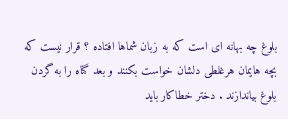بلوغ چه بهانه ای است که به زبان شماها افتاده ؟ قرار نیست که بچه هایمان هرغلطی دلشان خواست بکنند و بعد گناه را به گردن بلوغ بیاندازند . دختر خطاکار باید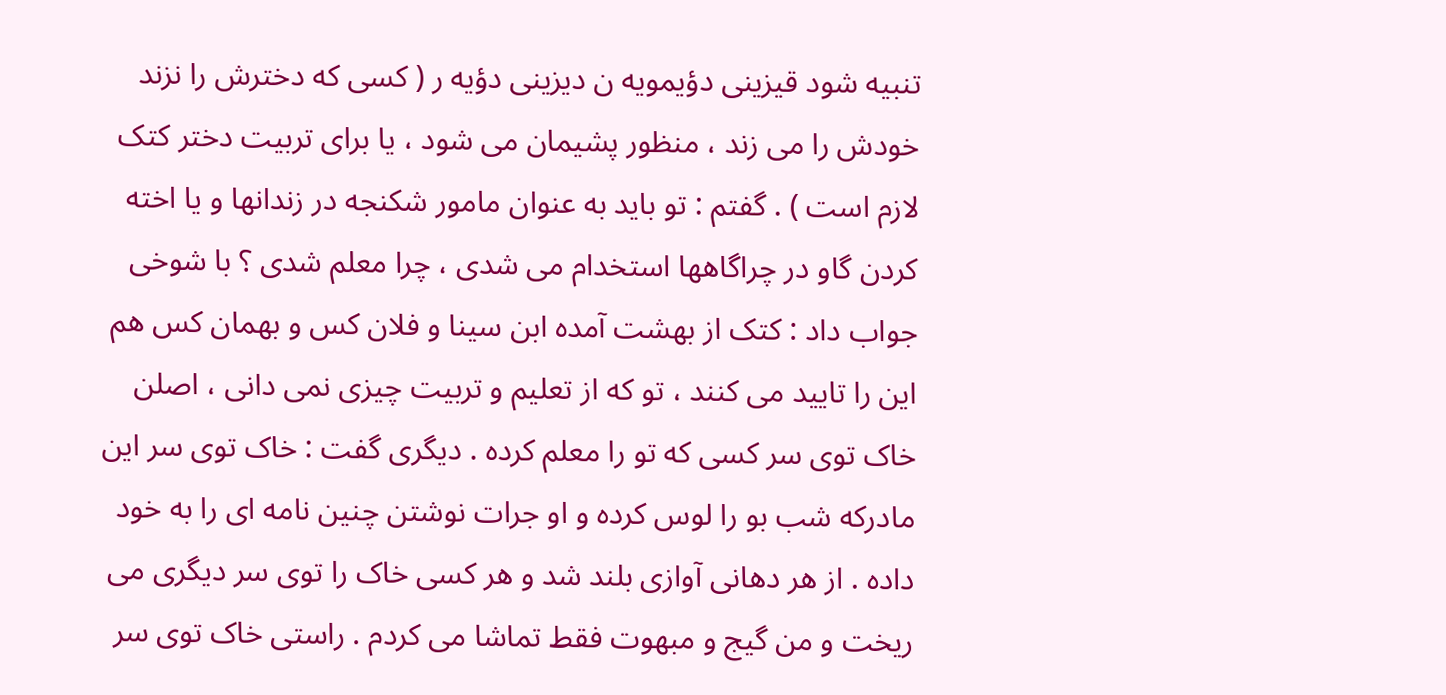تنبیه شود قیزینی دؤیمویه ن دیزینی دؤیه ر ( کسی که دخترش را نزند خودش را می زند ، منظور پشیمان می شود ، یا برای تربیت دختر کتک لازم است ) . گفتم : تو باید به عنوان مامور شکنجه در زندانها و یا اخته کردن گاو در چراگاهها استخدام می شدی ، چرا معلم شدی ؟ با شوخی جواب داد : کتک از بهشت آمده ابن سینا و فلان کس و بهمان کس هم این را تایید می کنند ، تو که از تعلیم و تربیت چیزی نمی دانی ، اصلن خاک توی سر کسی که تو را معلم کرده . دیگری گفت : خاک توی سر این مادرکه شب بو را لوس کرده و او جرات نوشتن چنین نامه ای را به خود داده . از هر دهانی آوازی بلند شد و هر کسی خاک را توی سر دیگری می ریخت و من گیج و مبهوت فقط تماشا می کردم . راستی خاک توی سر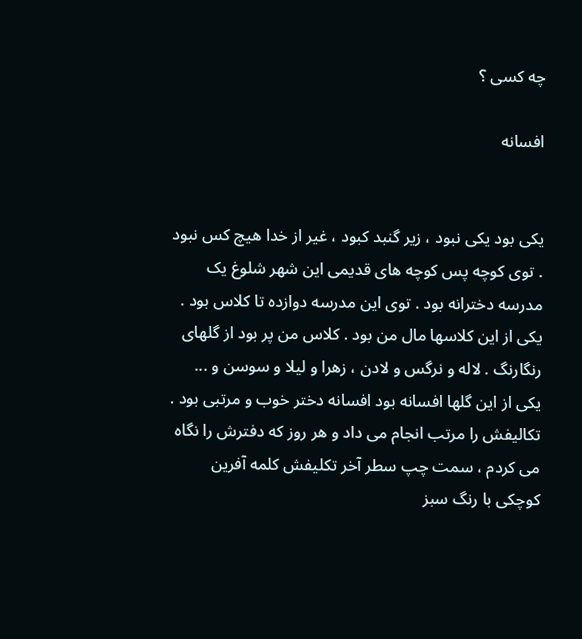چه کسی ؟

افسانه


یکی بود یکی نبود ، زیر گنبد کبود ، غیر از خدا هیچ کس نبود . توی کوچه پس کوچه های قدیمی این شهر شلوغ یک مدرسه دخترانه بود . توی این مدرسه دوازده تا کلاس بود . یکی از این کلاسها مال من بود . کلاس من پر بود از گلهای رنگارنگ . لاله و نرگس و لادن ، زهرا و لیلا و سوسن و ... یکی از این گلها افسانه بود افسانه دختر خوب و مرتبی بود . تکالیفش را مرتب انجام می داد و هر روز که دفترش را نگاه می کردم ، سمت چپ سطر آخر تکلیفش کلمه آفرین کوچکی با رنگ سبز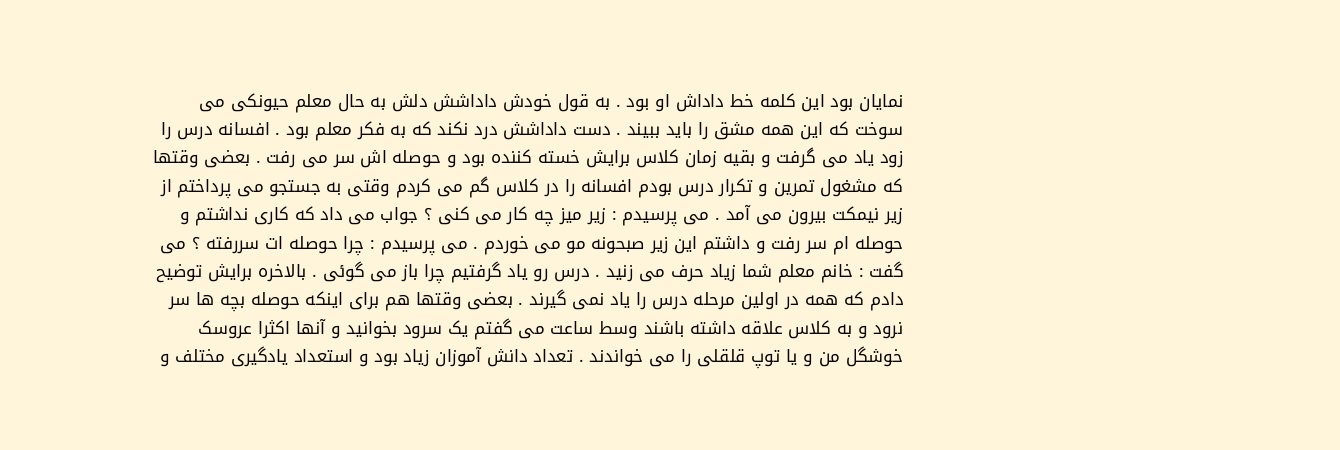نمایان بود این کلمه خط داداش او بود . به قول خودش داداشش دلش به حال معلم حیونکی می سوخت که این همه مشق را باید ببیند . دست داداشش درد نکند که به فکر معلم بود . افسانه درس را زود یاد می گرفت و بقیه زمان کلاس برایش خسته کننده بود و حوصله اش سر می رفت . بعضی وقتها که مشغول تمرین و تکرار درس بودم افسانه را در کلاس گم می کردم وقتی به جستجو می پرداختم از زیر نیمکت بیرون می آمد . می پرسیدم : زیر میز چه کار می کنی ؟ جواب می داد که کاری نداشتم و حوصله ام سر رفت و داشتم این زیر صبحونه مو می خوردم . می پرسیدم : چرا حوصله ات سررفته ؟ می گفت : خانم معلم شما زیاد حرف می زنید . درس رو یاد گرفتیم چرا باز می گوئی . بالاخره برایش توضیح دادم که همه در اولین مرحله درس را یاد نمی گیرند . بعضی وقتها هم برای اینکه حوصله بچه ها سر نرود و به کلاس علاقه داشته باشند وسط ساعت می گفتم یک سرود بخوانید و آنها اکثرا عروسک خوشگل من و یا توپ قلقلی را می خواندند . تعداد دانش آموزان زیاد بود و استعداد یادگیری مختلف و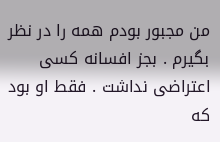من مجبور بودم همه را در نظر بگیرم . بجز افسانه کسی اعتراضی نداشت . فقط او بود که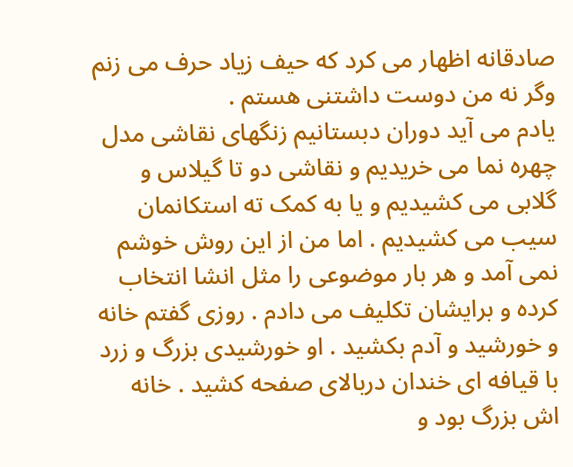صادقانه اظهار می کرد که حیف زیاد حرف می زنم وگر نه من دوست داشتنی هستم .
یادم می آید دوران دبستانیم زنگهای نقاشی مدل چهره نما می خریدیم و نقاشی دو تا گیلاس و گلابی می کشیدیم و یا به کمک ته استکانمان سیب می کشیدیم . اما من از این روش خوشم نمی آمد و هر بار موضوعی را مثل انشا انتخاب کرده و برایشان تکلیف می دادم . روزی گفتم خانه و خورشید و آدم بکشید . او خورشیدی بزرگ و زرد با قیافه ای خندان دربالای صفحه کشید . خانه اش بزرگ بود و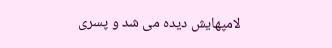لامپهایش دیده می شد و پسری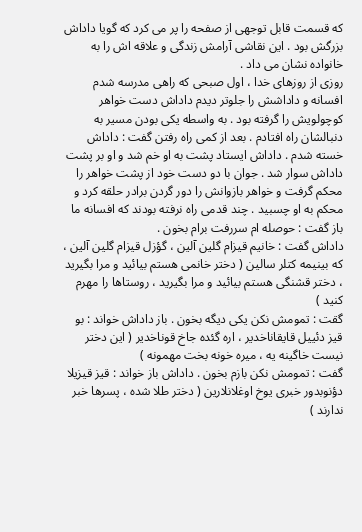که قسمت قابل توجهی از صفحه را پر می کرد که گویا داداش بزرگش بود . این نقاشی آرامش زندگی و علاقه اش را به خانواده نشان می داد .
روزی از روزهای خدا ، اول صبحی که راهی مدرسه شدم افسانه و داداشش را جلوتر دیدم داداش دست خواهر کوچولویش را گرفته بود . به واسطه یکی بودن مسیر به دنبالشان راه افتادم . بعد از کمی راه رفتن گفت : داداش خسته شدم . داداش ایستاد پشت به او خم شد و او بر پشت داداش سوار شد . جوان با دو دست خود از پشت خواهر را محکم گرفت و خواهر بازوانش را دور گردن برادر حلقه کرد و محکم به او چسبید . چند قدمی راه نرفته بودند که افسانه ما باز گفت : حوصله ام سررفت برام بخون .
داداش گفت : خانیم قیزام گلین آلین ، گؤزل قیزام گلین آلین ، که بینیمه کتلر سالین ( دختر خانمی هستم بیائید و مرا بگیرید ، دختر قشنگی هستم بیائید و مرا بگیرید ، روستاها را مهرم کنید )
گقت : تمومش نکن یکی دیگه بخون . باز داداش خواند : بو قیز دئییل قایقاناخدیر ، اره گئده جاخ قوناخدیر ( این دختر نیست خاگینه یه ، میره خونه بخت مهمونه )
گفت : تمومش نکن بازم بخون . داداش باز خواند : قیز قیزیلا دؤنوبدور خبری یوخ اوغلانلارین ( دختر طلا شده ، پسرها خبر ندارند )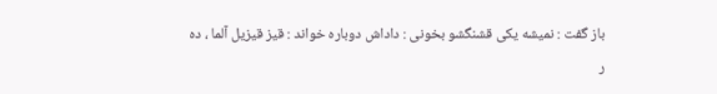باز گفت : نمیشه یکی قشنگشو بخونی : داداش دوباره خواند : قیز قیزیل آلما ، ده ر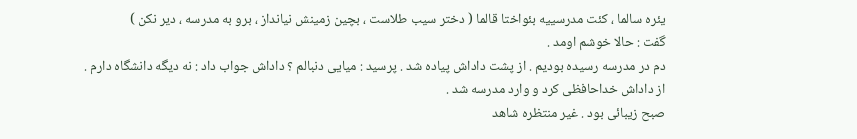یئره سالما ، کئت مدرسییه بئواختا قالما ( دختر سیب طلاست ، بچین زمینش نیانداز ، برو به مدرسه ، دیر نکن )
گفت : حالا خوشم اومد .
دم در مدرسه رسیده بودیم . از پشت داداش پیاده شد . پرسید : میایی دنبالم ؟ داداش جواب داد : نه دیگه دانشگاه دارم .
از داداش خداحافظی کرد و وارد مدرسه شد .
صبح زیبائی بود . غیر منتظره شاهد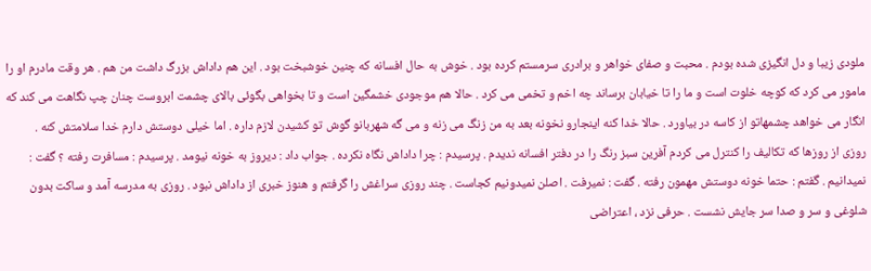ملودی زیبا و دل انگیزی شده بودم . محبت و صفای خواهر و برادری سرمستم کرده بود . خوش به حال افسانه که چنین خوشبخت بود . این هم داداش بزرگ داشت من هم . هر وقت مادرم او را مامور می کرد که کوچه خلوت است و ما را تا خیابان برساند چه اخم و تخمی می کرد . حالا هم موجودی خشمگین است و تا بخواهی بگوئی بالای چشمت ابروست چنان چپ نگاهت می کند که انگار می خواهد چشمهاتو از کاسه در بیاورد . حالا خدا کنه اینجارو نخونه بعد به من زنگ می زنه و می گه شهربانو گوش تو کشیدن لازم داره . اما خیلی دوستش دارم خدا سلامتش کنه .
روزی از روزها که تکالیف را کنترل می کردم آفرین سبز رنگ را در دفتر افسانه ندیدم . پرسیدم : چرا داداش نگاه نکرده . جواب داد : دیروز به خونه نیومد . پرسیدم : مسافرت رفته ؟ گفت : نمیدانیم . گفتم : حتما خونه دوستش مهمون رفته . گفت : نمیرفت . اصلن نمیدونیم کجاست . چند روزی سراغش را گرفتم و هنوز خبری از داداش نبود . روزی به مدرسه آمد و ساکت بدون شلوغی و سر و صدا سر جایش نشست . حرفی نزد ، اعتراضی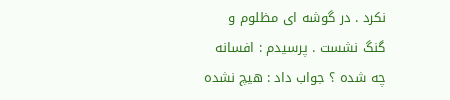نکرد . در گوشه ای مظلوم و گنگ نشست . پرسیدم : افسانه چه شده ؟ جواب داد : هیچ نشده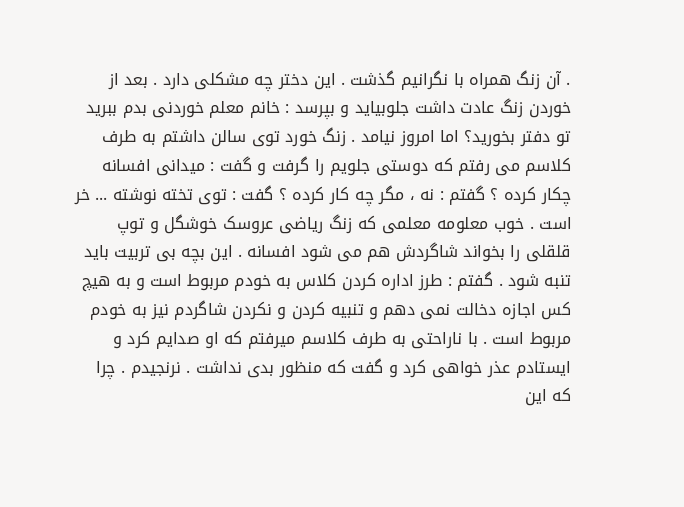. آن زنگ همراه با نگرانیم گذشت . این دختر چه مشکلی دارد . بعد از خوردن زنگ عادت داشت جلوبیاید و بپرسد : خانم معلم خوردنی بدم ببرید تو دفتر بخورید؟ اما امروز نیامد . زنگ خورد توی سالن داشتم به طرف کلاسم می رفتم که دوستی جلویم را گرفت و گفت : میدانی افسانه چکار کرده ؟ گفتم : نه ، مگر چه کار کرده ؟ گفت : توی تخته نوشته ... خر است . خوب معلومه معلمی که زنگ ریاضی عروسک خوشگل و توپ قلقلی را بخواند شاگردش هم می شود افسانه . این بچه بی تربیت باید تنبه شود . گفتم : طرز اداره کردن کلاس به خودم مربوط است و به هیچ کس اجازه دخالت نمی دهم و تنبیه کردن و نکردن شاگردم نیز به خودم مربوط است . با ناراحتی به طرف کلاسم میرفتم که او صدایم کرد و ایستادم عذر خواهی کرد و گفت که منظور بدی نداشت . نرنجیدم . چرا که این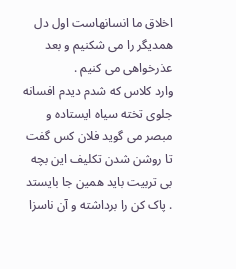اخلاق ما انسانهاست اول دل همدیگر را می شکنیم و بعد عذرخواهی می کنیم .
وارد کلاس که شدم دیدم افسانه جلوی تخته سیاه ایستاده و مبصر می گوید فلان کس گفت تا روشن شدن تکلیف این بچه بی تربیت باید همین جا بایستد . پاک کن را برداشته و آن ناسزا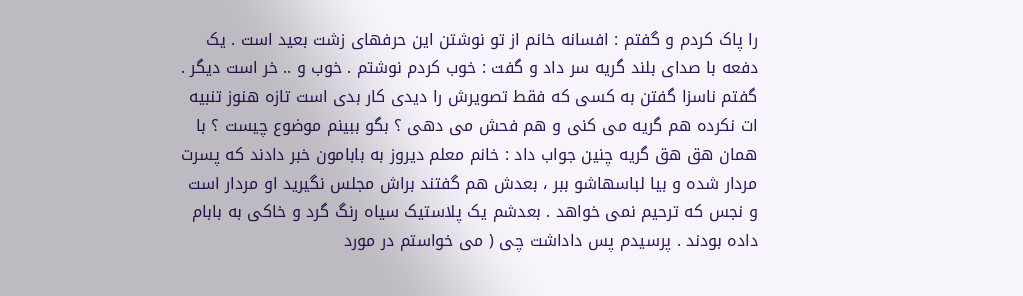را پاک کردم و گفتم : افسانه خانم از تو نوشتن این حرفهای زشت بعید است . یک دفعه با صدای بلند گریه سر داد و گفت : خوب کردم نوشتم . خوب و .. خر است دیگر . گفتم ناسزا گفتن به کسی که فقط تصويرش را ديدی کار بدی است تازه هنوز تنبيه ات نکرده هم گريه می کنی و هم فحش می دهی ؟ بگو ببينم موضوع چيست ؟ با همان هق هق گريه چنين جواب داد : خانم معلم ديروز به بابامون خبر دادند که پسرت مردار شده و بيا لباسهاشو ببر ، بعدش هم گفتند براش مجلس نگيريد او مردار است و نجس که ترحيم نمی خواهد . بعدشم يک پلاستيک سياه رنگ گرد و خاکی به بابام داده بودند . پرسيدم پس داداشت چی ( می خواستم در مورد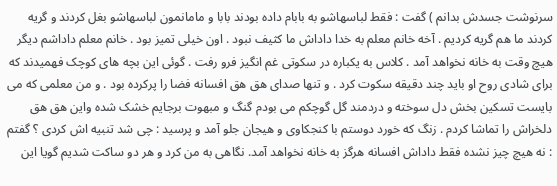سرنوشت جسدش بدانم ) گفت : فقط لباسهاشو به بابام داده بودند بابا و مامانمون لباسهاشو بغل کردند و گريه کردند ما هم گريه کرديم . آخه خانم معلم به خدا داداش ما کثيف نبود . اون خيلی تميز بود . خانم معلم داداشم دیگر هیچ وقت به خانه نخواهد آمد . کلاس به یکباره در سکوتی غم انگیز فرو رفت . گوئی این بچه های کوچک فهمیدند که برای شادی روح او باید چند دقیقه سکوت کرد . و تنها صدای هق هق افسانه فضا را پرکرده بود . و من معلمی که می بایست تسکین بخش دل سوخته و دردمند گل گوچکم می بودم گنگ و مبهوت برجایم خشک شده واین هق هق دلخراش را تماشا کردم . زنگ که خورد دوستم با کنجکاوی و هیجان جلو آمد و پرسید : چی شد تنبیه اش کردی ؟ گفتم : نه هیچ چیز نشده فقط داداش افسانه هرگز به خانه نخواهد آمد. نگاهی به من کرد و هر دو ساکت شدیم گویا این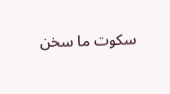سکوت ما سخن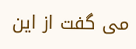می گفت از این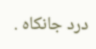درد جانکاه .